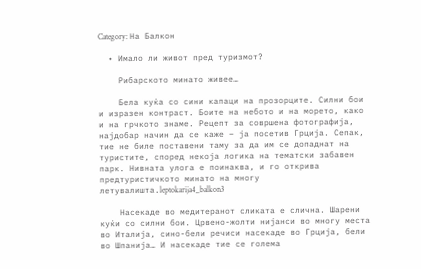Category: На Балкон

  • Имало ли живот пред туризмот?

    Рибарското минато живее…

    Бела куќа со сини капаци на прозорците. Силни бои и изразен контраст. Боите на небото и на морето, како и на грчкото знаме. Рецепт за совршена фотографија, најдобар начин да се каже – ја посетив Грција. Сепак, тие не биле поставени таму за да им се допаднат на туристите, според некоја логика на тематски забавен парк. Нивната улога е поинаква, и го открива предтуристичкото минато на многу летувалишта.leptokarija4_balkon3

    Насекаде во медитеранот сликата е слична. Шарени куќи со силни бои. Црвено-жолти нијанси во многу места во Италија, сино-бели речиси насекаде во Грција, бели во Шпанија… И насекаде тие се голема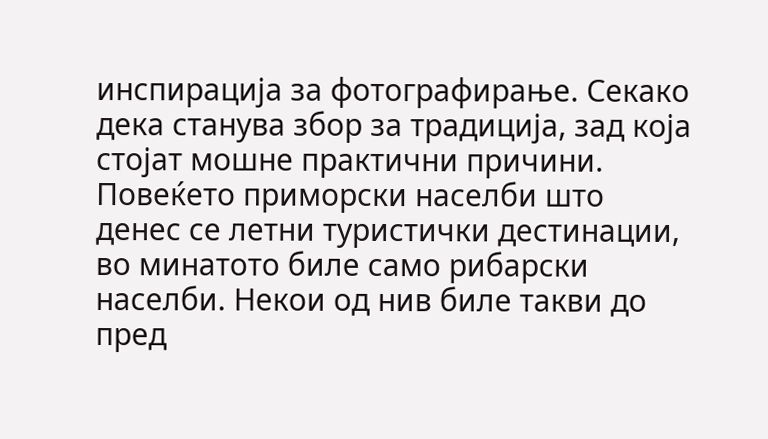инспирација за фотографирање. Секако дека станува збор за традиција, зад која стојат мошне практични причини. Повеќето приморски населби што денес се летни туристички дестинации, во минатото биле само рибарски населби. Некои од нив биле такви до пред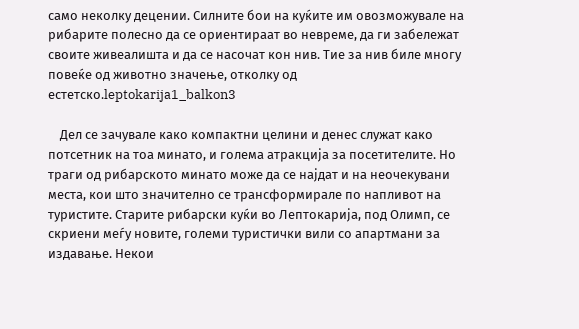само неколку децении. Силните бои на куќите им овозможувале на рибарите полесно да се ориентираат во невреме, да ги забележат своите живеалишта и да се насочат кон нив. Тие за нив биле многу повеќе од животно значење, отколку од естетско.leptokarija1_balkon3

    Дел се зачувале како компактни целини и денес служат како потсетник на тоа минато, и голема атракција за посетителите. Но траги од рибарското минато може да се најдат и на неочекувани места, кои што значително се трансформирале по напливот на туристите. Старите рибарски куќи во Лептокарија, под Олимп, се скриени меѓу новите, големи туристички вили со апартмани за издавање. Некои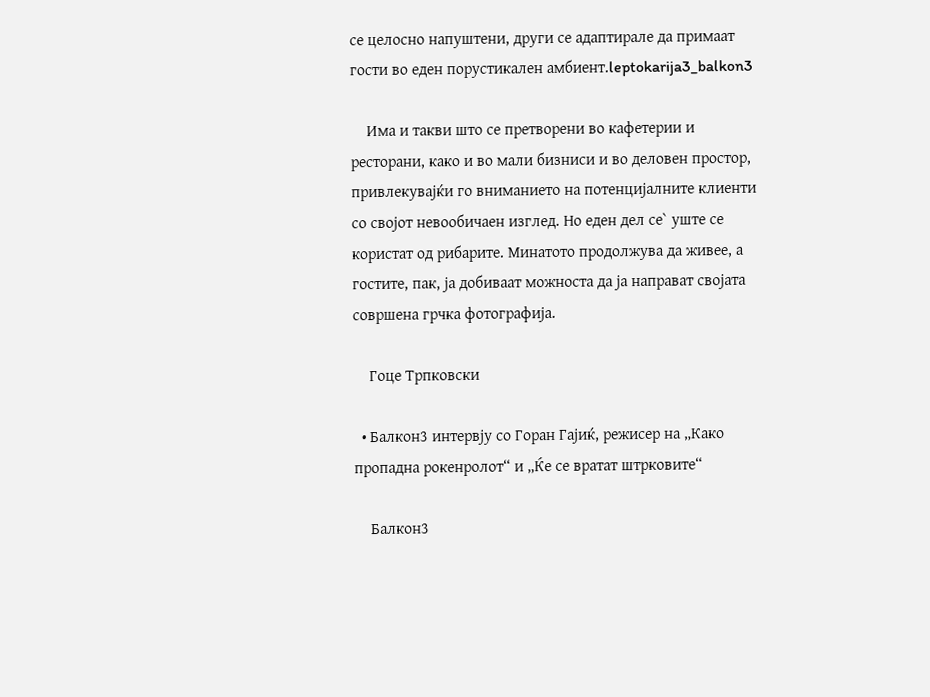се целосно напуштени, други се адаптирале да примаат гости во еден порустикален амбиент.leptokarija3_balkon3

    Има и такви што се претворени во кафетерии и ресторани, како и во мали бизниси и во деловен простор, привлекувајќи го вниманието на потенцијалните клиенти со својот невообичаен изглед. Но еден дел се` уште се користат од рибарите. Минатото продолжува да живее, а гостите, пак, ја добиваат можноста да ја направат својата совршена грчка фотографија.

    Гоце Трпковски

  • Балкон3 интервју со Горан Гајиќ, режисер на „Како пропадна рокенролот“ и „Ќе се вратат штрковите“

    Балкон3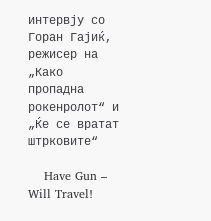интервју со Горан Гајиќ, режисер на „Како пропадна рокенролот“ и „Ќе се вратат штрковите“

    Have Gun – Will Travel!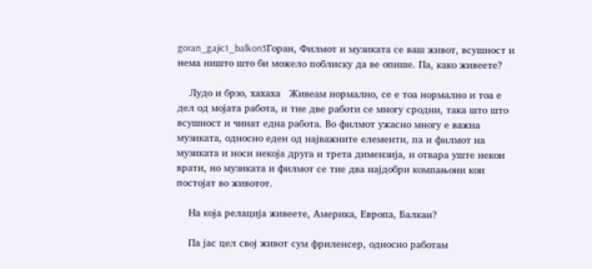goran_gajic1_balkon3Горан, Филмот и музиката се ваш живот, всушност и нема ништо што би можело поблиску да ве опише. Па, како живеете?

    Лудо и брзо, хахаха   Живеам нормално, се е тоа нормално и тоа е дел од мојата работа, и тие две работи се многу сродни, така што што всушност и чинат една работа. Во филмот ужасно многу е важна музиката, односно еден од најважните елементи, па и филмот на музиката и носи некоја друга и трета димензија, и отвара уште некои врати, но музиката и филмот се тие два најдобри компањони кои постојат во животот.

    На која релација живеете, Америка, Европа, Балкан?

    Па јас цел свој живот сум фриленсер, односно работам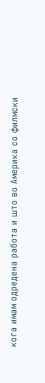кога имам одредена работа и што во Америка со филмски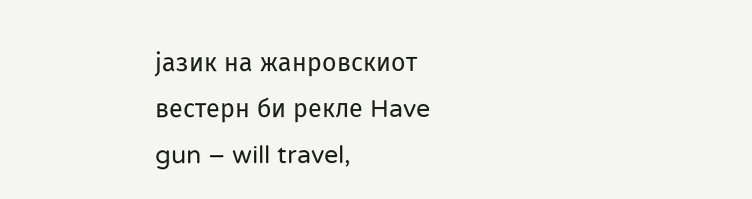јазик на жанровскиот вестерн би рекле Have gun – will travel,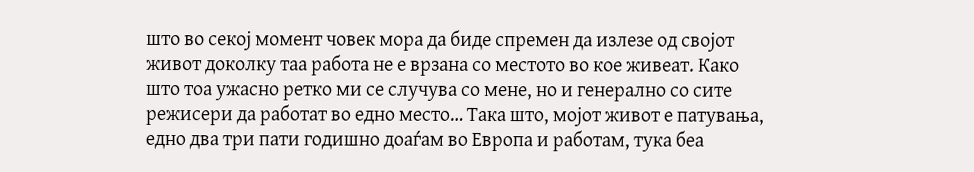што во секој момент човек мора да биде спремен да излезе од својот живот доколку таа работа не е врзана со местото во кое живеат. Како што тоа ужасно ретко ми се случува со мене, но и генерално со сите режисери да работат во едно место… Така што, мојот живот е патувања, едно два три пати годишно доаѓам во Европа и работам, тука беа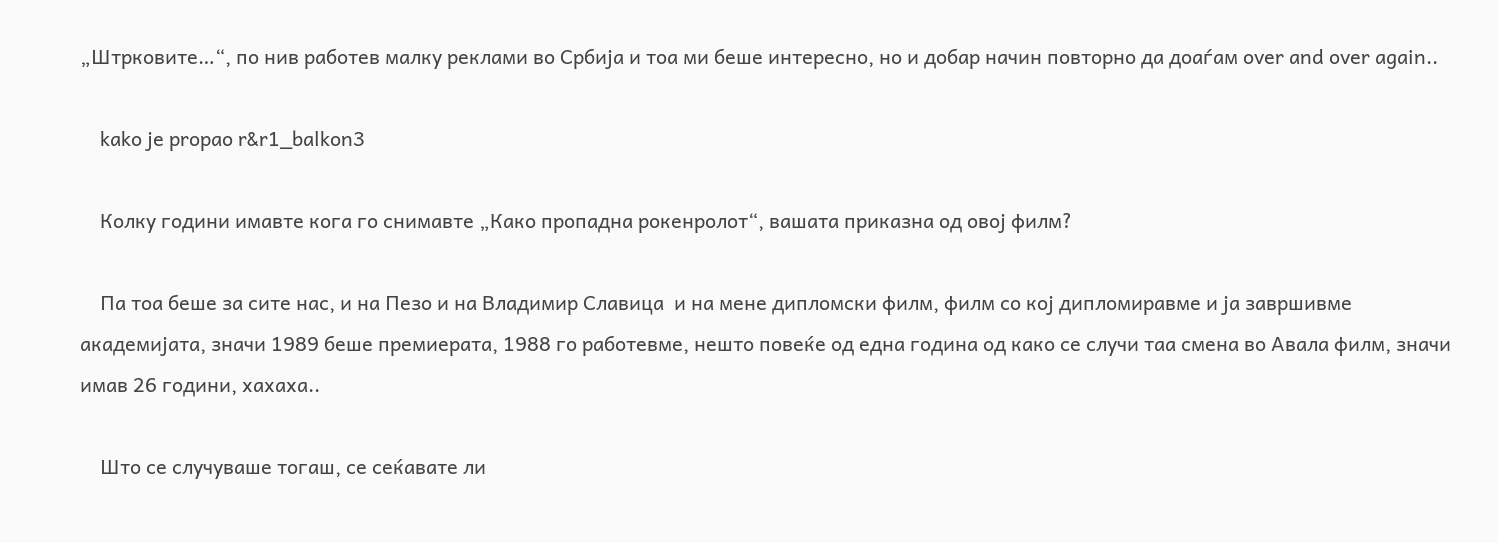„Штрковите…“, по нив работев малку реклами во Србија и тоа ми беше интересно, но и добар начин повторно да доаѓам over and over again..

    kako je propao r&r1_balkon3

    Колку години имавте кога го снимавте „Како пропадна рокенролот“, вашата приказна од овој филм?

    Па тоа беше за сите нас, и на Пезо и на Владимир Славица  и на мене дипломски филм, филм со кој дипломиравме и ја завршивме академијата, значи 1989 беше премиерата, 1988 го работевме, нешто повеќе од една година од како се случи таа смена во Авала филм, значи имав 26 години, хахаха..

    Што се случуваше тогаш, се сеќавате ли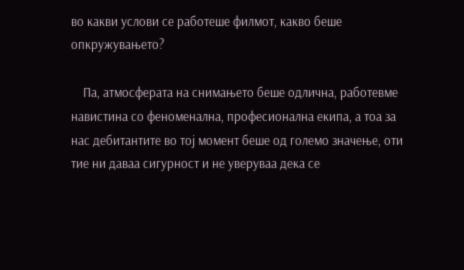во какви услови се работеше филмот, какво беше опкружувањето?

    Па, атмосферата на снимањето беше одлична, работевме навистина со феноменална, професионална екипа, а тоа за нас дебитантите во тој момент беше од големо значење, оти тие ни даваа сигурност и не уверуваа дека се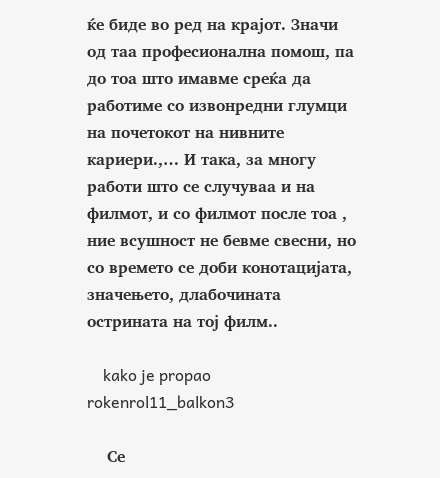ќе биде во ред на крајот. Значи од таа професионална помош, па до тоа што имавме среќа да работиме со извонредни глумци на почетокот на нивните кариери.,… И така, за многу работи што се случуваа и на филмот, и со филмот после тоа , ние всушност не бевме свесни, но со времето се доби конотацијата, значењето, длабочината острината на тој филм..

    kako je propao rokenrol11_balkon3

    Се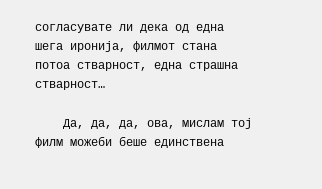согласувате ли дека од една шега иронија, филмот стана потоа стварност, една страшна стварност…

    Да, да, да, ова, мислам тој филм можеби беше единствена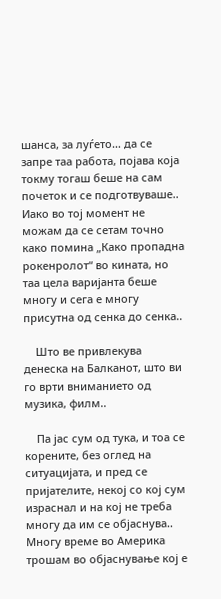шанса, за луѓето… да се запре таа работа, појава која токму тогаш беше на сам почеток и се подготвуваше.. Иако во тој момент не можам да се сетам точно како помина „Како пропадна рокенролот“ во кината, но таа цела варијанта беше многу и сега е многу присутна од сенка до сенка..

    Што ве привлекува денеска на Балканот, што ви го врти вниманието од музика, филм..

    Па јас сум од тука, и тоа се корените, без оглед на ситуацијата, и пред се пријателите, некој со кој сум израснал и на кој не треба многу да им се објаснува.. Многу време во Америка трошам во објаснување кој е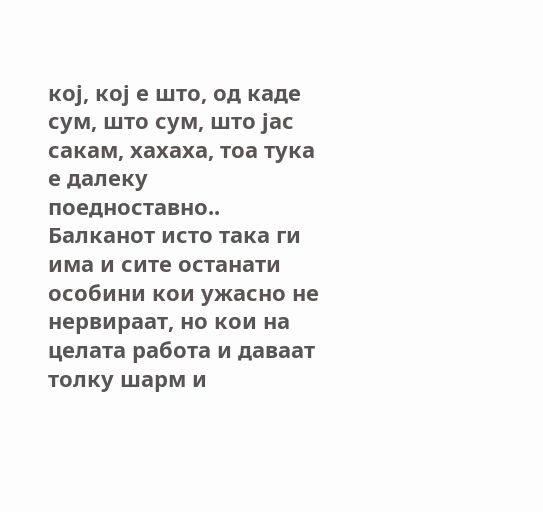кој, кој е што, од каде сум, што сум, што јас сакам, хахаха, тоа тука е далеку поедноставно.. Балканот исто така ги има и сите останати особини кои ужасно не нервираат, но кои на целата работа и даваат толку шарм и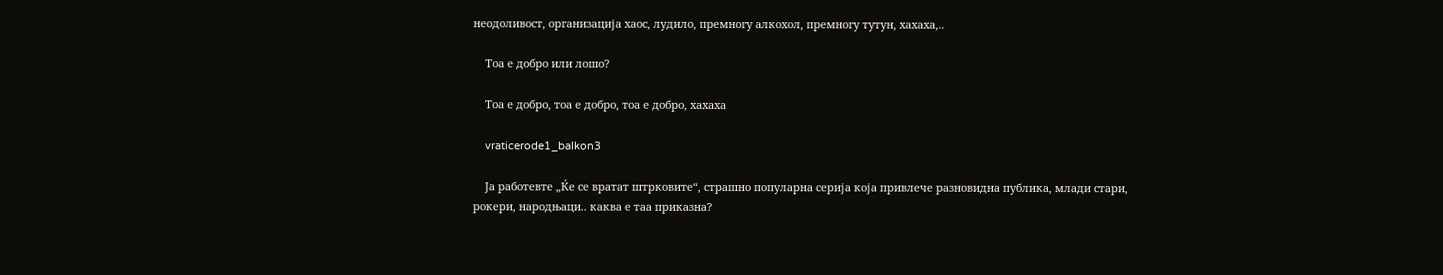неодоливост, организација хаос, лудило, премногу алкохол, премногу тутун, хахаха,..

    Тоа е добро или лошо?

    Тоа е добро, тоа е добро, тоа е добро, хахаха

    vraticerode1_balkon3

    Ја работевте „Ќе се вратат штрковите“, страшно популарна серија која привлече разновидна публика, млади стари, рокери, народњаци.. каква е таа приказна?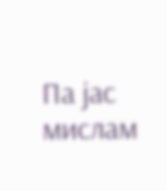Па јас мислам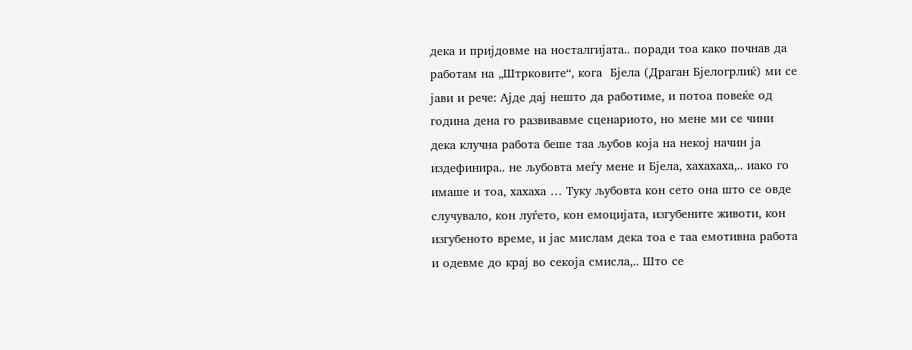дека и пријдовме на носталгијата.. поради тоа како почнав да работам на „Штрковите“, кога  Бјела (Драган Бјелогрлиќ) ми се јави и рече: Ајде дај нешто да работиме, и потоа повеќе од година дена го развивавме сценариото, но мене ми се чини дека клучна работа беше таа љубов која на некој начин ја издефинира.. не љубовта меѓу мене и Бјела, хахахаха,.. иако го  имаше и тоа, хахаха … Туку љубовта кон сето она што се овде случувало, кон луѓето, кон емоцијата, изгубените животи, кон изгубеното време, и јас мислам дека тоа е таа емотивна работа и одевме до крај во секоја смисла,.. Што се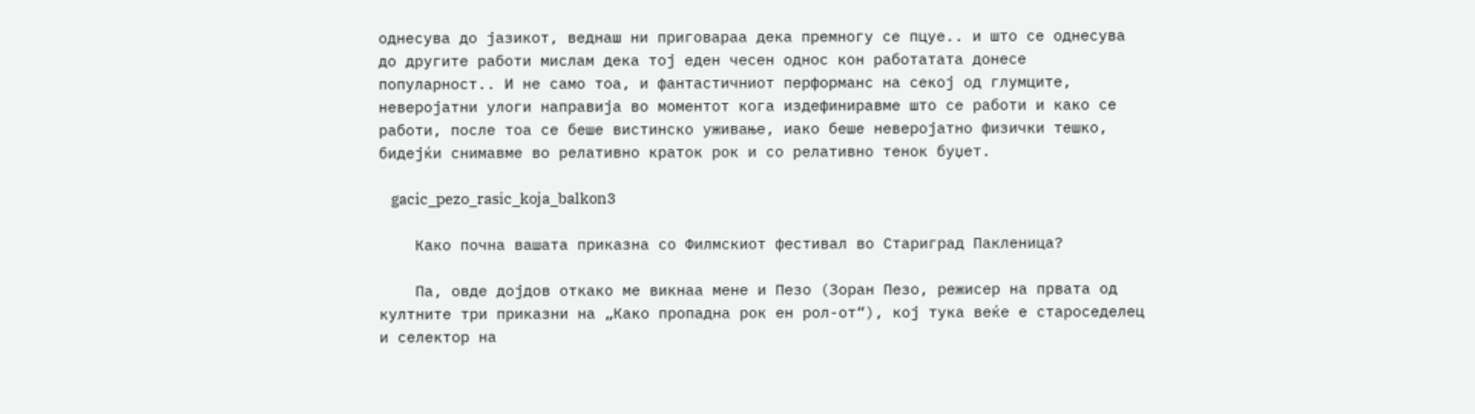однесува до јазикот, веднаш ни приговараа дека премногу се пцуе.. и што се однесува до другите работи мислам дека тој еден чесен однос кон работатата донесе популарност.. И не само тоа, и фантастичниот перформанс на секој од глумците, неверојатни улоги направија во моментот кога издефиниравме што се работи и како се работи, после тоа се беше вистинско уживање, иако беше неверојатно физички тешко, бидејќи снимавме во релативно краток рок и со релативно тенок буџет.

    gacic_pezo_rasic_koja_balkon3

    Како почна вашата приказна со Филмскиот фестивал во Стариград Пакленица?

    Па, овде дојдов откако ме викнаа мене и Пезо (Зоран Пезо, режисер на првата од култните три приказни на „Како пропадна рок ен рол-от“), кој тука веќе е староседелец  и селектор на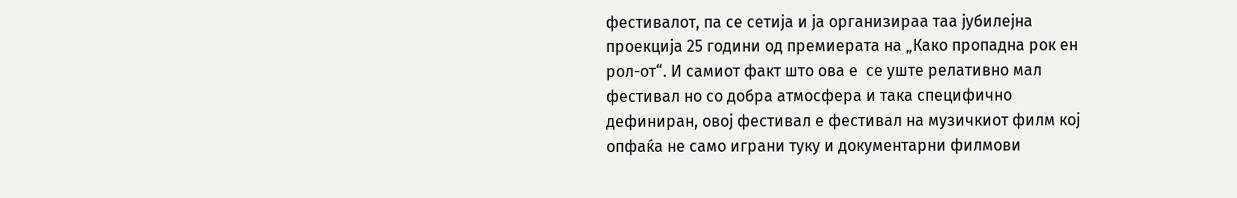фестивалот, па се сетија и ја организираа таа јубилејна проекција 25 години од премиерата на „Како пропадна рок ен рол-от“. И самиот факт што ова е  се уште релативно мал  фестивал но со добра атмосфера и така специфично дефиниран, овој фестивал е фестивал на музичкиот филм кој опфаќа не само играни туку и документарни филмови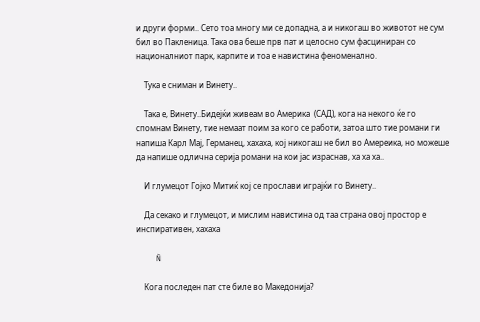и други форми.. Сето тоа многу ми се допадна, а и никогаш во животот не сум бил во Пакленица. Така ова беше прв пат и целосно сум фасциниран со националниот парк, карпите и тоа е навистина феноменално.

    Тука е сниман и Винету..

    Така е, Винету..Бидејќи живеам во Америка  (САД), кога на некого ќе го спомнам Винету, тие немаат поим за кого се работи, затоа што тие романи ги напиша Карл Мај, Германец, хахаха, кој никогаш не бил во Амереика, но можеше да напише одлична серија романи на кои јас израснав, ха ха ха..

    И глумецот Гојко Митиќ кој се прослави играјќи го Винету..

    Да секако и глумецот, и мислим навистина од таа страна овој простор е инспиративен, хахаха

    Ñ

    Кога последен пат сте биле во Македонија?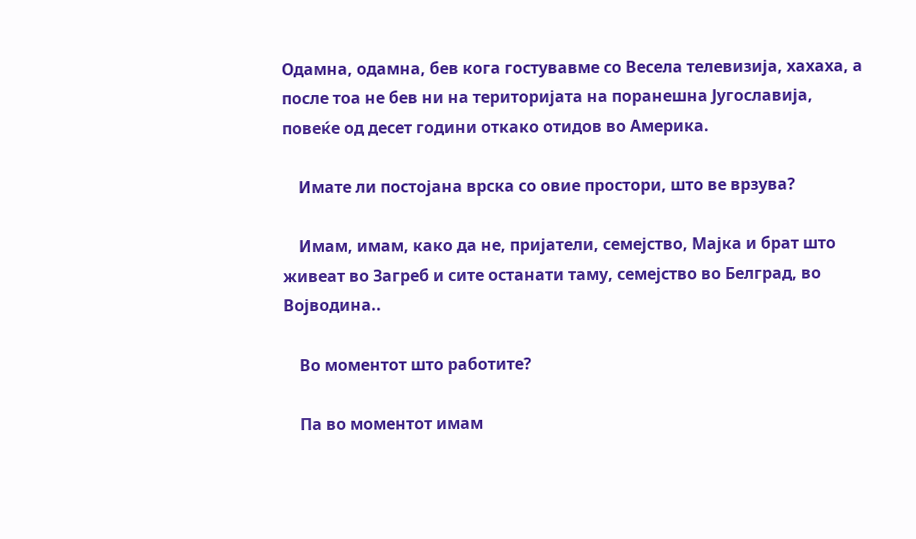Одамна, одамна, бев кога гостувавме со Весела телевизија, хахаха, а после тоа не бев ни на територијата на поранешна Југославија, повеќе од десет години откако отидов во Америка.

    Имате ли постојана врска со овие простори, што ве врзува?

    Имам, имам, како да не, пријатели, семејство, Мајка и брат што живеат во Загреб и сите останати таму, семејство во Белград, во Војводина..

    Во моментот што работите?

    Па во моментот имам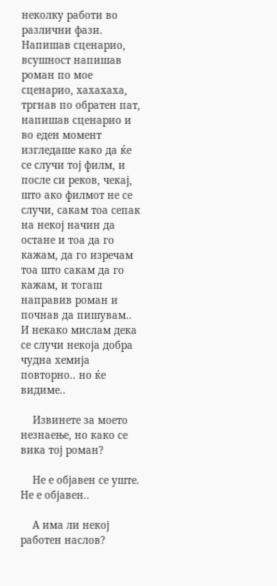неколку работи во различни фази. Напишав сценарио, всушност напишав роман по мое сценарио, хахахаха, тргнав по обратен пат, напишав сценарио и во еден момент изгледаше како да ќе се случи тој филм, и после си реков, чекај, што ако филмот не се случи, сакам тоа сепак на некој начин да остане и тоа да го кажам, да го изречам тоа што сакам да го кажам, и тогаш направив роман и почнав да пишувам.. И некако мислам дека се случи некоја добра чудна хемија повторно.. но ќе видиме..

    Извинете за моето незнаење, но како се вика тој роман?

    Не е објавен се уште. Не е објавен..

    А има ли некој работен наслов?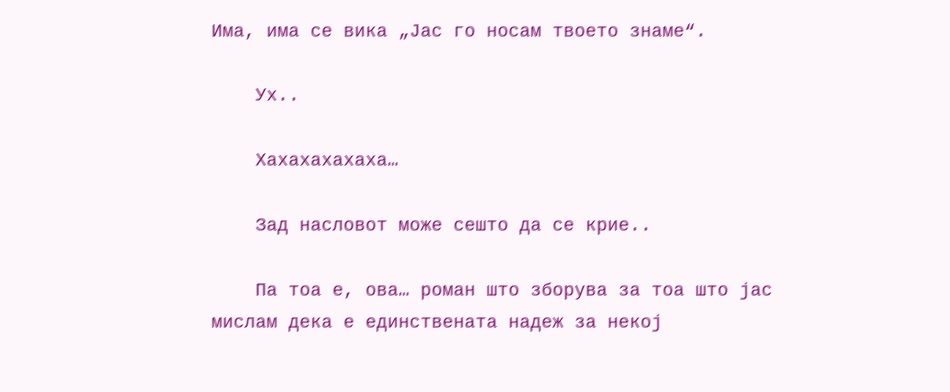Има, има се вика „Јас го носам твоето знаме“.

    Ух..

    Хахахахахаха…

    Зад насловот може сешто да се крие..

    Па тоа е, ова… роман што зборува за тоа што јас мислам дека е единствената надеж за некој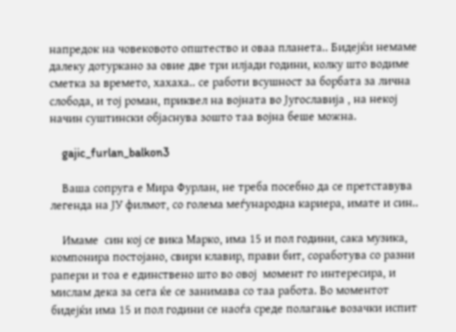напредок на човековото општество и оваа планета.. Бидејќи немаме далеку дотуркано за овие две три илјади години, колку што водиме сметка за времето, хахаха.. се работи всушност за борбата за лична слобода, и тој роман, приквел на војната во Југославија , на некој начин суштински објаснува зошто таа војна беше можна.

    gajic_furlan_balkon3

    Ваша сопруга е Мира Фурлан, не треба посебно да се претставува легенда на ЈУ филмот, со голема меѓународна кариера, имате и син..

    Имаме  син кој се вика Марко, има 15 и пол години, сака музика, компонира постојано, свири клавир, прави бит, соработува со разни рапери и тоа е единствено што во овој  момент го интересира, и мислам дека за сега ќе се занимава со таа работа. Во моментот бидејќи има 15 и пол години се наоѓа среде полагање возачки испит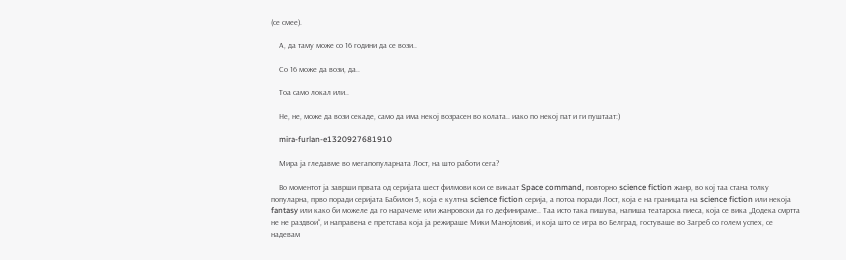(се смее).

    А, да таму може со 16 години да се вози..

    Со 16 може да вози, да..

    Тоа само локал или..

    Не, не, може да вози секаде, само да има некој возрасен во колата.. иако по некој пат и ги пуштаат:)

    mira-furlan-e1320927681910

    Мира ја гледавме во мегапопуларната Лост, на што работи сега?

    Во моментот ја заврши првата од серијата шест филмови кои се викаат Space command, повторно science fiction жанр, во кој таа стана толку популарна, прво поради серијата Бабилон 5, која е култна science fiction серија, а потоа поради Лост, која е на границата на science fiction или некоја fantasy или како би можеле да го нарачеме или жанровски да го дефинираме.. Таа исто така пишува, напиша театарска пиеса, која се вика „Додека смртта не не раздвои“, и направена е претстава која ја режираше Мики Манојловиќ, и која што се игра во Белград, гостуваше во Загреб со голем успех, се надевам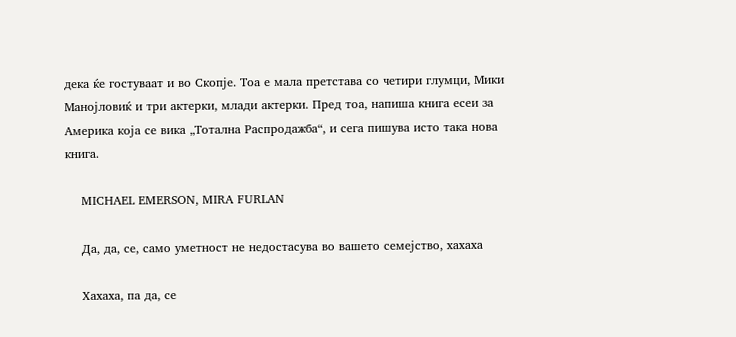дека ќе гостуваат и во Скопје. Тоа е мала претстава со четири глумци, Мики Манојловиќ и три актерки, млади актерки. Пред тоа, напиша книга есеи за Америка која се вика „Тотална Распродажба“, и сега пишува исто така нова книга.

    MICHAEL EMERSON, MIRA FURLAN

    Да, да, се, само уметност не недостасува во вашето семејство, хахаха

    Хахаха, па да, се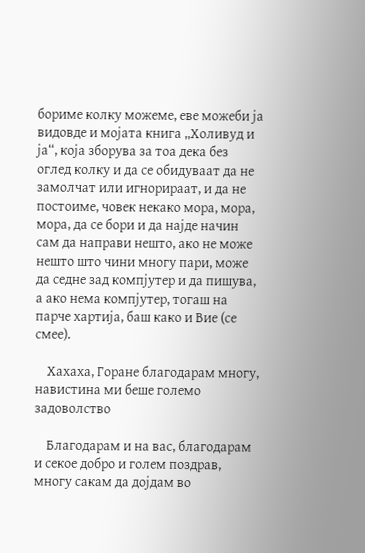бориме колку можеме, еве можеби ја видовде и мојата книга „Холивуд и ја“, која зборува за тоа дека без оглед колку и да се обидуваат да не замолчат или игнорираат, и да не постоиме, човек некако мора, мора, мора, да се бори и да најде начин сам да направи нешто, ако не може нешто што чини многу пари, може да седне зад компјутер и да пишува, а ако нема компјутер, тогаш на парче хартија, баш како и Вие (се смее).

    Хахаха, Горане благодарам многу, навистина ми беше големо задоволство

    Благодарам и на вас, благодарам и секое добро и голем поздрав, многу сакам да дојдам во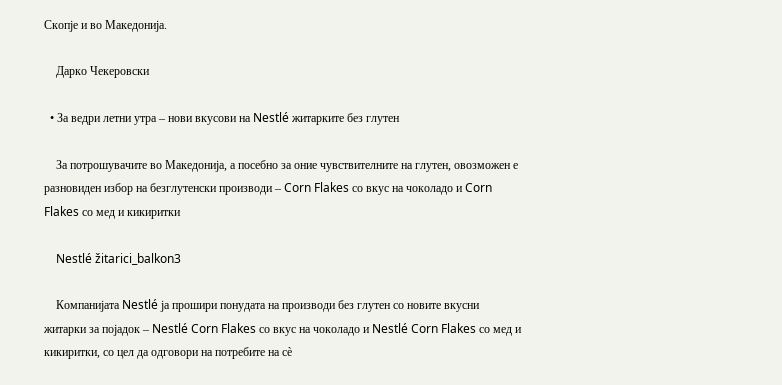Скопје и во Македонија.

    Дарко Чекеровски

  • За ведри летни утра – нови вкусови на Nestlé житарките без глутен

    За потрошувачите во Македонија, а посебно за оние чувствителните на глутен, овозможен е разновиден избор на безглутенски производи – Corn Flakes со вкус на чоколадо и Corn Flakes со мед и кикиритки

    Nestlé žitarici_balkon3

    Компанијата Nestlé ја прошири понудата на производи без глутен со новите вкусни житарки за појадок – Nestlé Corn Flakes со вкус на чоколадо и Nestlé Corn Flakes со мед и кикиритки, со цел да одговори на потребите на сѐ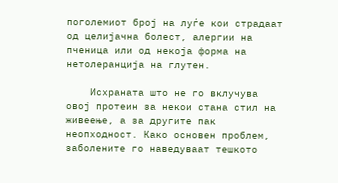поголемиот број на луѓе кои страдаат од целијачна болест, алергии на пченица или од некоја форма на нетолеранција на глутен.

    Исхраната што не го вклучува овој протеин за некои стана стил на живеење, а за другите пак неопходност. Како основен проблем, заболените го наведуваат тешкото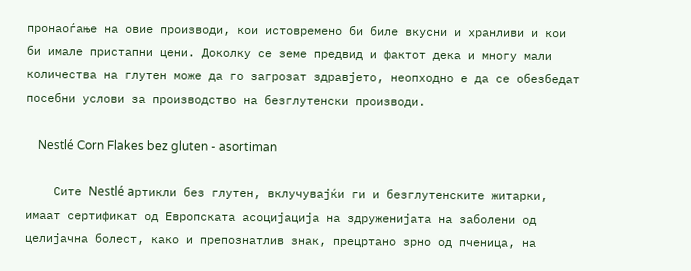пронаоѓање на овие производи, кои истовремено би биле вкусни и хранливи и кои би имале пристапни цени. Доколку се земе предвид и фактот дека и многу мали количества на глутен може да го загрозат здравјето, неопходно е да се обезбедат посебни услови за производство на безглутенски производи.

    Nestlé Corn Flakes bez gluten - asortiman

    Сите Nestlé aртикли без глутен, вклучувајќи ги и безглутенските житарки, имаат сертификат од Европската асоцијација на здруженијата на заболени од целијачна болест, како и препознатлив знак, прецртано зрно од пченица, на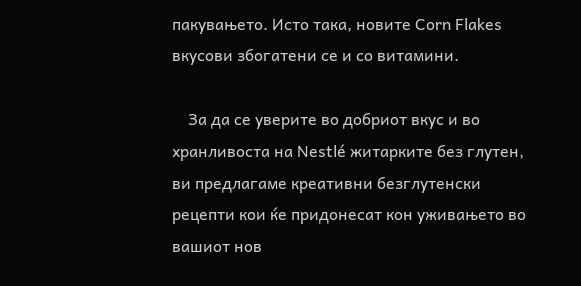пакувањето. Исто така, новите Corn Flakes вкусови збогатени се и со витамини.

    За да се уверите во добриот вкус и во хранливоста на Nestlé житарките без глутен, ви предлагаме креативни безглутенски рецепти кои ќе придонесат кон уживањето во вашиот нов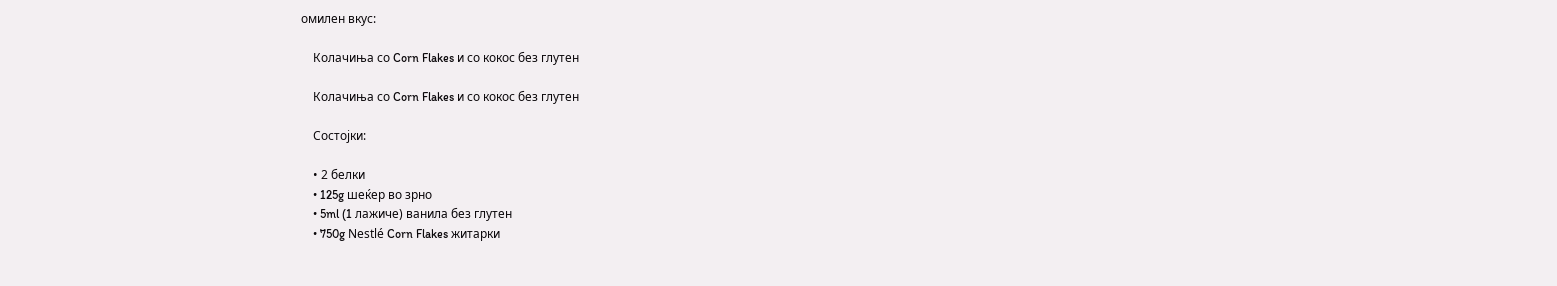омилен вкус:

    Колачиња со Corn Flakes и со кокос без глутен

    Колачиња со Corn Flakes и со кокос без глутен

    Состојки:

    • 2 белки
    • 125g шеќер во зрно
    • 5ml (1 лажиче) ванила без глутен
    • 750g Nestlé Corn Flakes житарки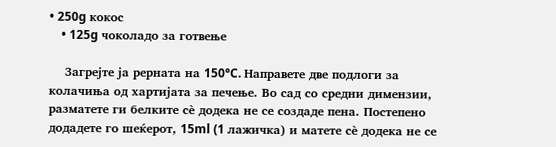• 250g кокос
    • 125g чоколадо за готвење

    Загрејте ја рерната на 150°C. Направете две подлоги за колачиња од хартијата за печење. Во сад со средни димензии, разматете ги белките сѐ додека не се создаде пена. Постепено додадете го шеќерот, 15ml (1 лажичка) и матете сѐ додека не се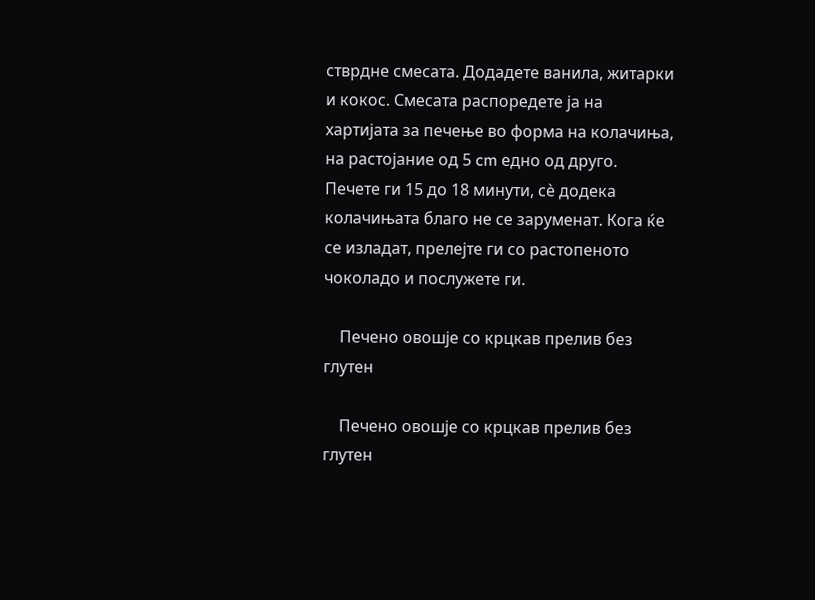стврдне смесата. Додадете ванила, житарки и кокос. Смесата распоредете ја на хартијата за печење во форма на колачиња, на растојание од 5 cm едно од друго. Печете ги 15 дo 18 минути, сѐ додека колачињата благо не се заруменат. Кога ќе се изладат, прелејте ги со растопеното чоколадо и послужете ги.

    Печено овошје со крцкав прелив без глутен

    Печено овошје со крцкав прелив без глутен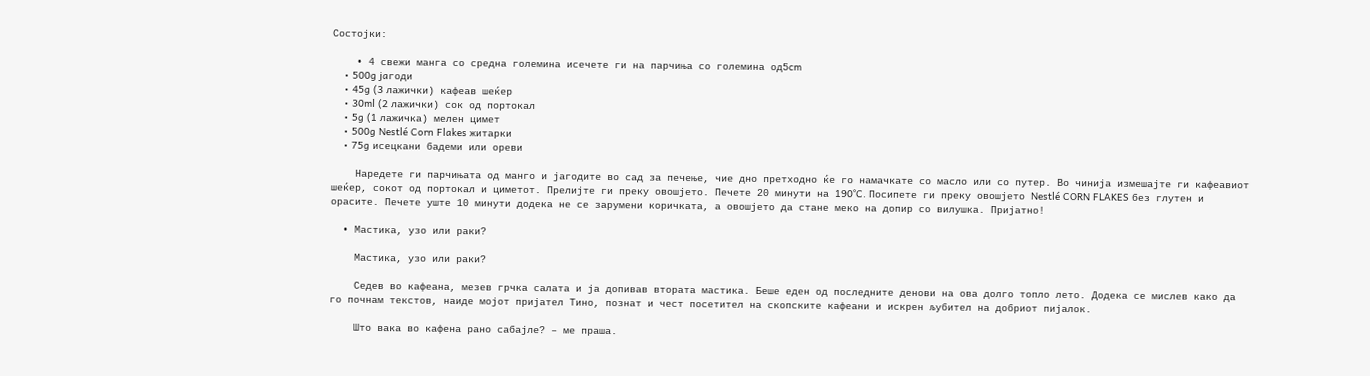Состојки:

    • 4 свежи манга со средна големина исечете ги на парчиња со големина од5cm
    • 500g jaгоди
    • 45g (3 лажички) кафеав шеќер
    • 30ml (2 лажички) сок од портокал
    • 5g (1 лажичка) мелен цимет
    • 500g Nestlé Corn Flakes житарки
    • 75g исецкани бадеми или ореви

    Наредете ги парчињата од манго и јагодите во сад за печење, чие дно претходно ќе го намачкате со масло или со путер. Во чинија измешајте ги кафеавиот шеќер, сокот од портокал и циметот. Прелијте ги преку овошјето. Печете 20 минути на 190°C. Посипете ги преку овошјето Nestlé CORN FLAKES без глутен и орасите. Печете уште 10 минути додека не се зарумени коричката, а овошјето да стане меко на допир со вилушка. Пријатно!

  • Мастика, узо или раки?

    Мастика, узо или раки?

    Седев во кафеана, мезев грчка салата и ја допивав втората мастика. Беше еден од последните денови на ова долго топло лето. Додека се мислев како да го почнам текстов, наиде мојот пријател Тино, познат и чест посетител на скопските кафеани и искрен љубител на добриот пијалок.

    Што вака во кафена рано сабајле? – ме праша.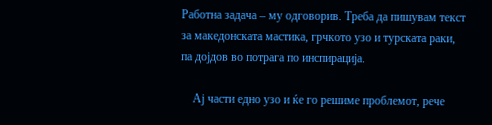Работна задача – му одговорив. Треба да пишувам текст за македонската мастика, грчкото узо и турската раки, па дојдов во потрага по инспирација.

    Ај части едно узо и ќе го решиме проблемот, рече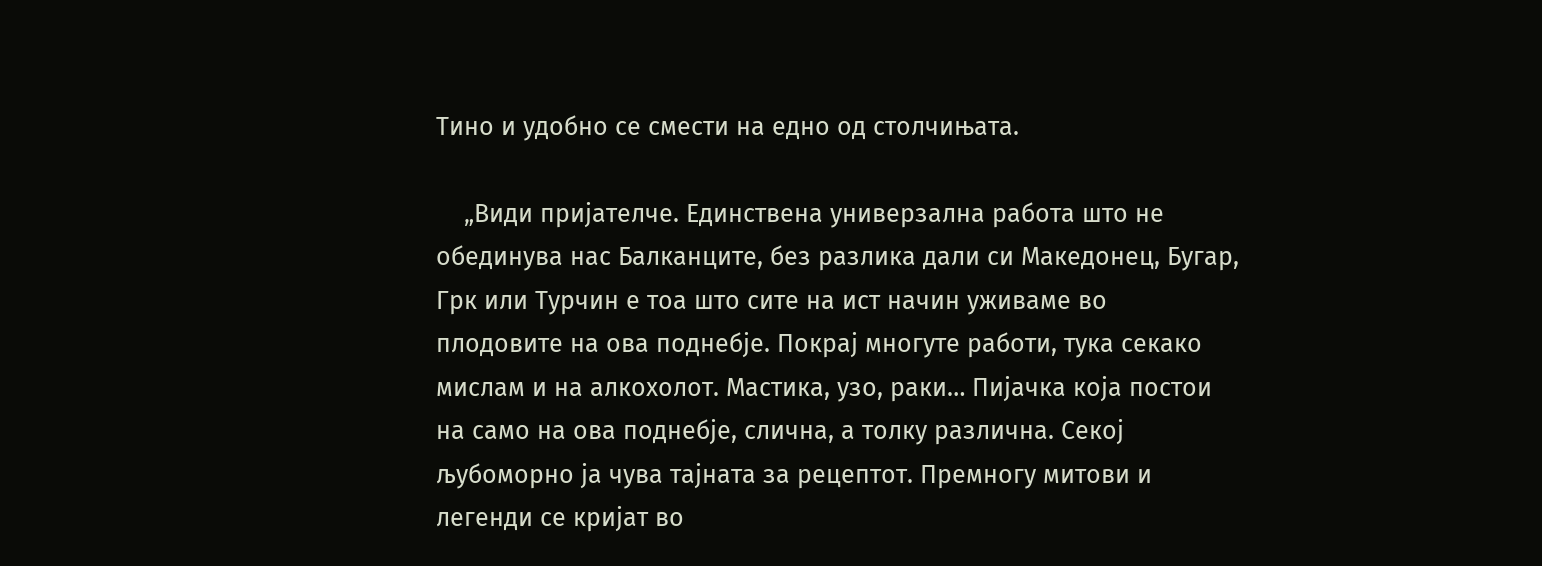Тино и удобно се смести на едно од столчињата.

    „Види пријателче. Единствена универзална работа што не обединува нас Балканците, без разлика дали си Македонец, Бугар, Грк или Турчин е тоа што сите на ист начин уживаме во плодовите на ова поднебје. Покрај многуте работи, тука секако мислам и на алкохолот. Мастика, узо, раки… Пијачка која постои на само на ова поднебје, слична, а толку различна. Секој љубоморно ја чува тајната за рецептот. Премногу митови и легенди се кријат во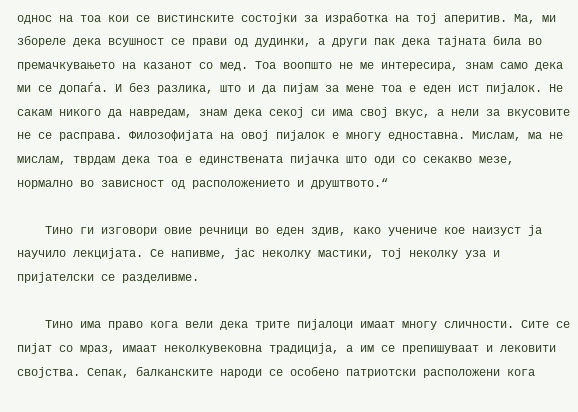однос на тоа кои се вистинските состојки за изработка на тој аперитив. Ма, ми збореле дека всушност се прави од дудинки, а други пак дека тајната била во премачкувањето на казанот со мед. Тоа воопшто не ме интересира, знам само дека ми се допаѓа. И без разлика, што и да пијам за мене тоа е еден ист пијалок. Не сакам никого да навредам, знам дека секој си има свој вкус, а нели за вкусовите не се расправа. Филозофијата на овој пијалок е многу едноставна. Мислам, ма не мислам, тврдам дека тоа е единствената пијачка што оди со секакво мезе, нормално во зависност од расположението и друштвото.“

    Тино ги изговори овие речници во еден здив, како учениче кое наизуст ја научило лекцијата. Се напивме, јас неколку мастики, тој неколку уза и пријателски се разделивме.

    Тино има право кога вели дека трите пијалоци имаат многу сличности. Сите се пијат со мраз, имаат неколкувековна традиција, а им се препишуваат и лековити својства. Сепак, балканските народи се особено патриотски расположени кога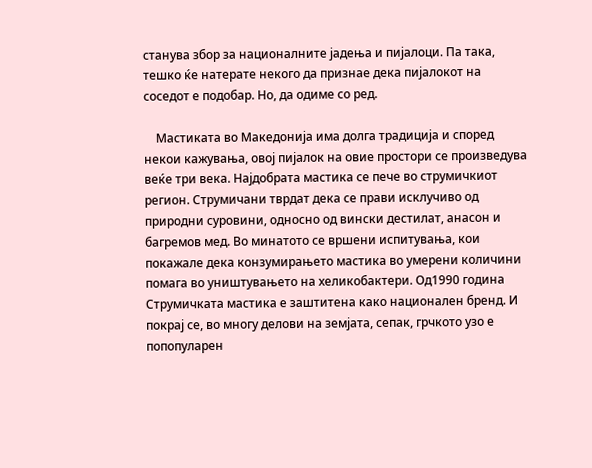станува збор за националните јадења и пијалоци. Па така, тешко ќе натерате некого да признае дека пијалокот на соседот е подобар. Но, да одиме со ред.

    Мастиката во Македонија има долга традиција и според некои кажувања, овој пијалок на овие простори се произведува веќе три века. Најдобрата мастика се пече во струмичкиот регион. Струмичани тврдат дека се прави исклучиво од природни суровини, односно од вински дестилат, анасон и багремов мед. Во минатото се вршени испитувања, кои покажале дека конзумирањето мастика во умерени количини помага во уништувањето на хеликобактери. Од1990 година Струмичката мастика е заштитена како национален бренд. И покрај се, во многу делови на земјата, сепак, грчкото узо е попопуларен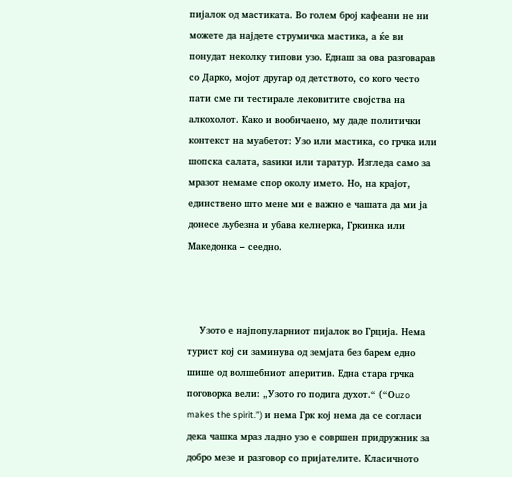пијалок од мастиката. Во голем број кафеани не ни можете да најдете струмичка мастика, а ќе ви понудат неколку типови узо. Еднаш за ова разговарав со Дарко, мојот другар од детството, со кого често пати сме ги тестирале лековитите својства на алкохолот. Како и вообичаено, му даде политички контекст на муабетот: Узо или мастика, со грчка или шопска салата, ѕаѕики или таратур. Изгледа само за мразот немаме спор околу името. Но, на крајот, единствено што мене ми е важно е чашата да ми ја донесе љубезна и убава келнерка, Гркинка или Македонка – сеедно.



    Узото е најпопуларниот пијалок во Грција. Нема турист кој си заминува од земјата без барем едно шише од волшебниот аперитив. Една стара грчка поговорка вели: „Узото го подига духот.“ (“Оuzo makes the spirit.”) и нема Грк кој нема да се согласи дека чашка мраз ладно узо е совршен придружник за добро мезе и разговор со пријателите. Класичното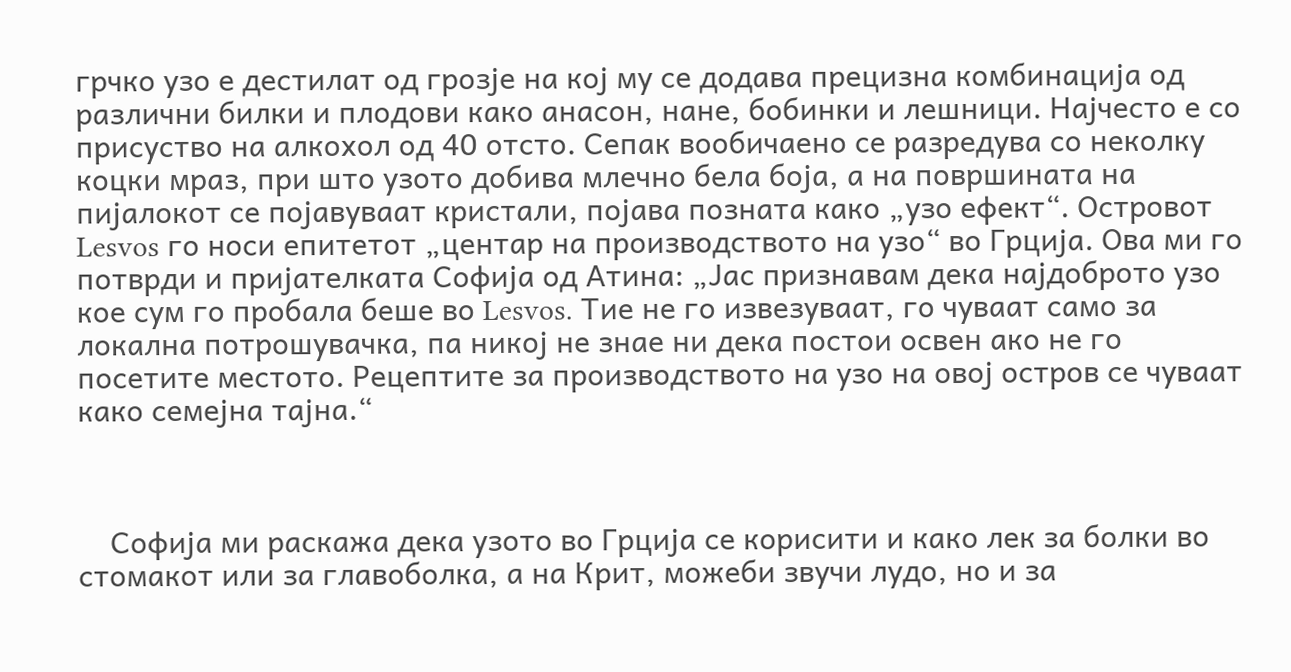грчко узо е дестилат од грозје на кој му се додава прецизна комбинација од различни билки и плодови како анасон, нане, бобинки и лешници. Најчесто е со присуство на алкохол од 40 отсто. Сепак вообичаено се разредува со неколку коцки мраз, при што узото добива млечно бела боја, а на површината на пијалокот се појавуваат кристали, појава позната како „узо ефект“. Островот Lesvos го носи епитетот „центар на производството на узо“ во Грција. Ова ми го потврди и пријателката Софија од Атина: „Јас признавам дека најдоброто узо кое сум го пробала беше во Lesvos. Тие не го извезуваат, го чуваат само за локална потрошувачка, па никој не знае ни дека постои освен ако не го посетите местото. Рецептите за производството на узо на овој остров се чуваат како семејна тајна.“



    Софија ми раскажа дека узото во Грција се корисити и како лек за болки во стомакот или за главоболка, а на Крит, можеби звучи лудо, но и за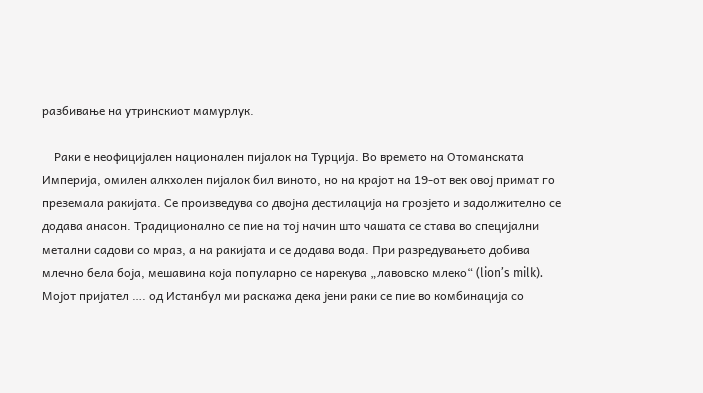разбивање на утринскиот мамурлук.

    Раки е неофицијален национален пијалок на Турција. Во времето на Отоманската Империја, омилен алкхолен пијалок бил виното, но на крајот на 19-от век овој примат го преземала ракијата. Се произведува со двојна дестилација на грозјето и задолжително се додава анасон. Традиционално се пие на тој начин што чашата се става во специјални метални садови со мраз, а на ракијата и се додава вода. При разредувањето добива млечно бела боја, мешавина која популарно се нарекува „лавовско млеко“ (lion’s milk). Мојот пријател …. од Истанбул ми раскажа дека јени раки се пие во комбинација со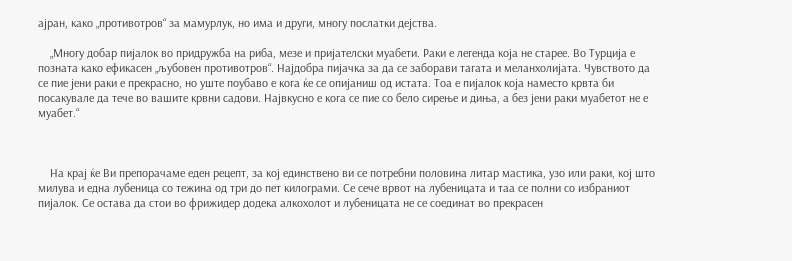ајран, како „противотров“ за мамурлук, но има и други, многу послатки дејства.

    „Многу добар пијалок во придружба на риба, мезе и пријателски муабети. Раки е легенда која не старее. Во Турција е позната како ефикасен „љубовен противотров“. Најдобра пијачка за да се заборави тагата и меланхолијата. Чувството да се пие јени раки е прекрасно, но уште поубаво е кога ќе се опијаниш од истата. Тоа е пијалок која наместо крвта би посакувале да тече во вашите крвни садови. Највкусно е кога се пие со бело сирење и диња, а без јени раки муабетот не е муабет.“



    На крај ќе Ви препорачаме еден рецепт, за кој единствено ви се потребни половина литар мастика, узо или раки, кој што милува и една лубеница со тежина од три до пет килограми. Се сече врвот на лубеницата и таа се полни со избраниот пијалок. Се остава да стои во фрижидер додека алкохолот и лубеницата не се соединат во прекрасен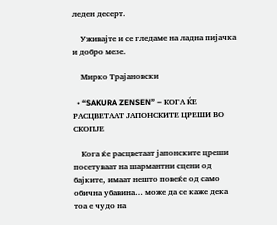леден десерт.

    Уживајте и се гледаме на ладна пијачка и добро мезе.

    Мирко Трајановски

  • “SAKURA ZENSEN” – КОГА ЌЕ РАСЦВЕТААТ ЈАПОНСКИТЕ ЦРЕШИ ВО СКОПЈЕ

    Кога ќе расцветаат јапонските цреши посетуваат на шармантни сцени од бајките, имаат нешто повеќе од само обична убавина… може да се каже дека тоа е чудо на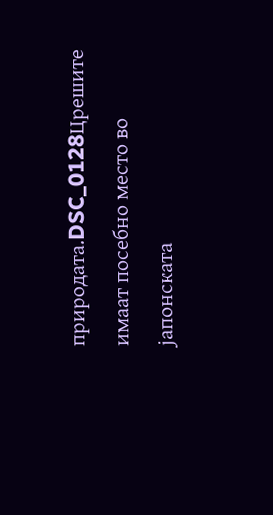природата.DSC_0128Црешите имаат посебно место во јапонската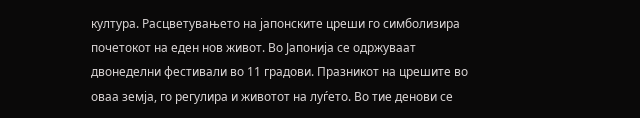култура. Расцветувањето на јапонските цреши го симболизира почетокот на еден нов живот. Во Јапонија се одржуваат двонеделни фестивали во 11 градови. Празникот на црешите во оваа земја, го регулира и животот на луѓето. Во тие денови се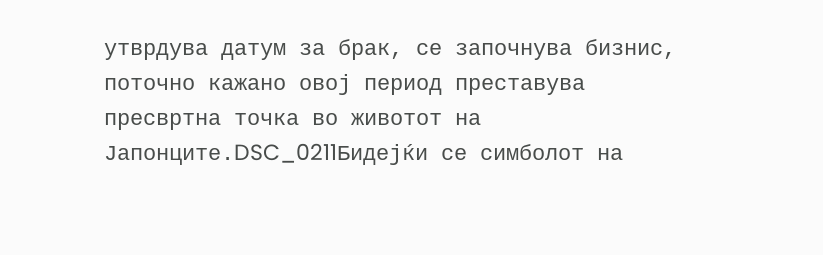утврдува датум за брак, се започнува бизнис, поточно кажано овој период преставува пресвртна точка во животот на Јапонците.DSC_0211Бидејќи се симболот на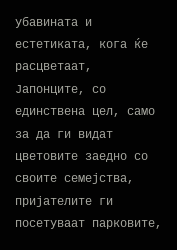убавината и естетиката, кога ќе расцветаат, Јапонците, со единствена цел, само за да ги видат цветовите заедно со своите семејства, пријателите ги посетуваат парковите,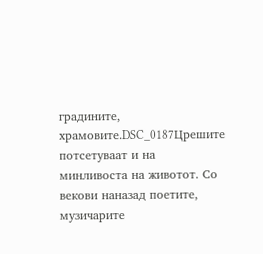градините, храмовите.DSC_0187Црешите потсетуваат и на минливоста на животот. Со векови наназад поетите, музичарите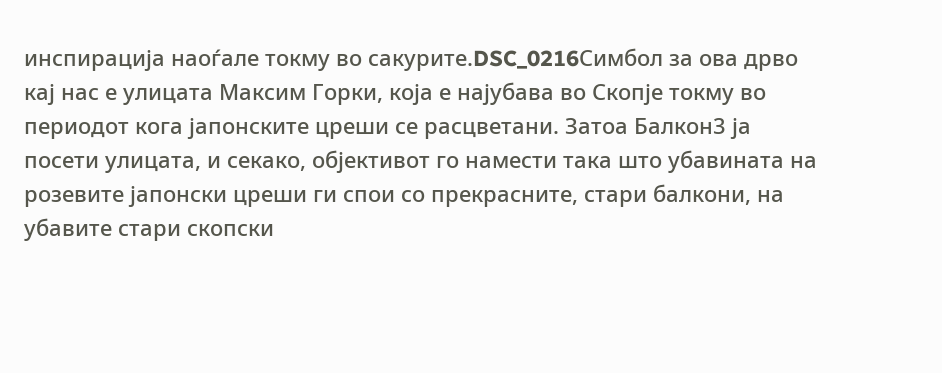инспирација наоѓале токму во сакурите.DSC_0216Симбол за ова дрво кај нас е улицата Максим Горки, која е најубава во Скопје токму во периодот кога јапонските цреши се расцветани. Затоа Балкон3 ја посети улицата, и секако, објективот го намести така што убавината на розевите јапонски цреши ги спои со прекрасните, стари балкони, на убавите стари скопски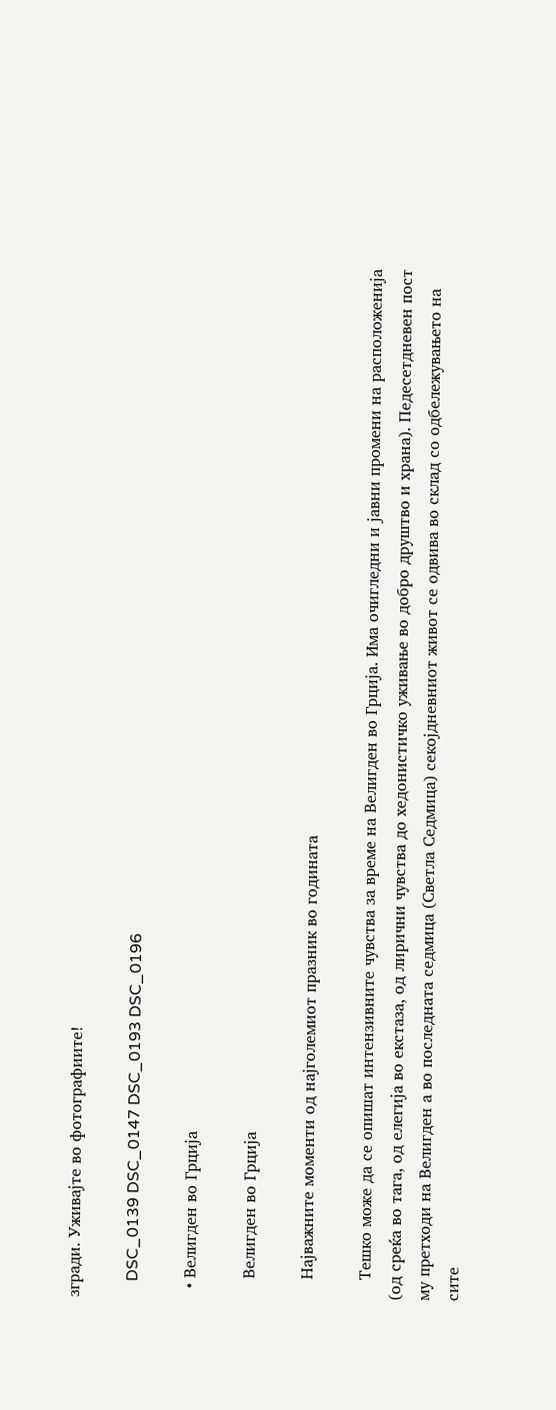згради. Уживајте во фотографиите!

    DSC_0139 DSC_0147 DSC_0193 DSC_0196

  • Велигден во Грција

    Велигден во Грција

    Најважните моменти од најголемиот празник во годината

    Тешко може да се опишат интензивните чувства за време на Велигден во Грција. Има очигледни и јавни промени на расположенија (од среќа во тага, од елегија во екстаза, од лирични чувства до хедонистичко уживање во добро друштво и храна). Педесетдневен пост му претходи на Велигден а во последната седмица (Светла Седмица) секојдневниот живот се одвива во склад со одбележувањето на сите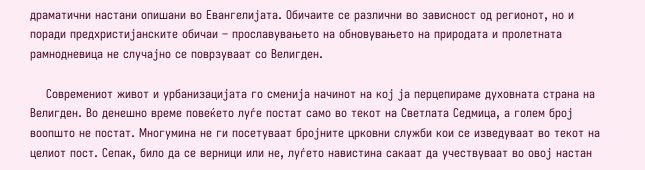драматични настани опишани во Евангелијата. Обичаите се различни во зависност од регионот, но и поради предхристијанските обичаи – прославувањето на обновувањето на природата и пролетната рамнодневица не случајно се поврзуваат со Велигден.

    Современиот живот и урбанизацијата го сменија начинот на кој ја перцепираме духовната страна на Велигден. Во денешно време повеќето луѓе постат само во текот на Светлата Седмица, а голем број воопшто не постат. Многумина не ги посетуваат бројните црковни служби кои се изведуваат во текот на целиот пост. Сепак, било да се верници или не, луѓето навистина сакаат да учествуваат во овој настан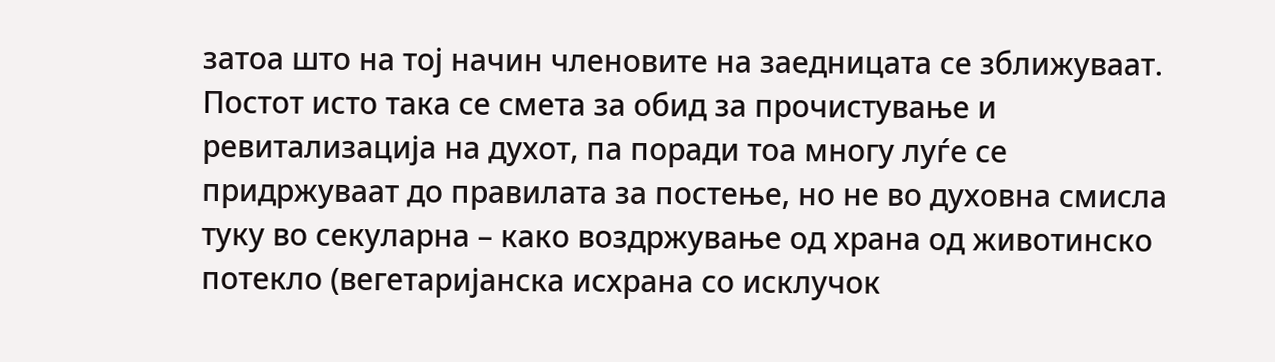затоа што на тој начин членовите на заедницата се зближуваат. Постот исто така се смета за обид за прочистување и ревитализација на духот, па поради тоа многу луѓе се придржуваат до правилата за постење, но не во духовна смисла туку во секуларна – како воздржување од храна од животинско потекло (вегетаријанска исхрана со исклучок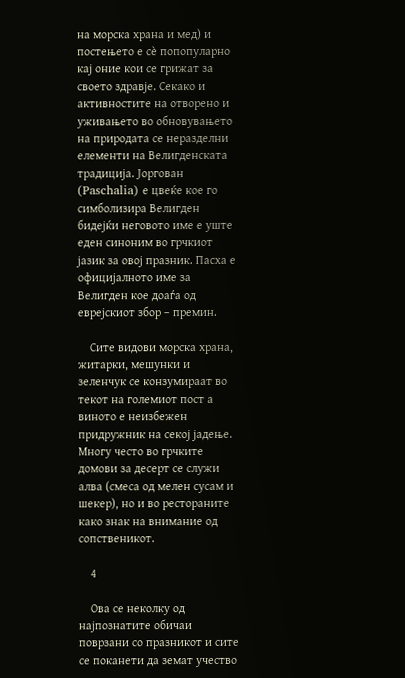на морска храна и мед) и постењето е сè попопуларно кај оние кои се грижат за своето здравје. Секако и активностите на отворено и уживањето во обновувањето на природата се неразделни елементи на Велигденската традиција. Јоргован (Paschalia) е цвеќе кое го симболизира Велигден бидејќи неговото име е уште еден синоним во грчкиот јазик за овој празник. Пасха е официјалното име за Велигден кое доаѓа од еврејскиот збор – премин.

    Сите видови морска храна, житарки, мешунки и зеленчук се конзумираат во текот на големиот пост а виното е неизбежен придружник на секој јадење. Многу често во грчките домови за десерт се служи алва (смеса од мелен сусам и шекер), но и во рестораните како знак на внимание од сопственикот.

    4

    Ова се неколку од најпознатите обичаи поврзани со празникот и сите се поканети да земат учество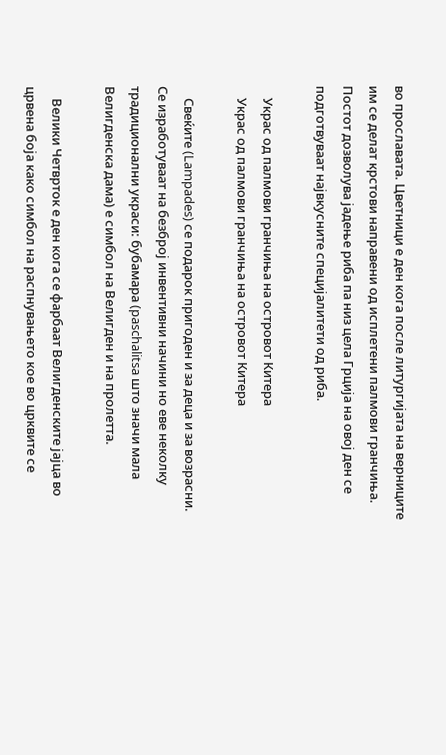во прославата. Цветници е ден кога после литургијата на верниците им се делат крстови направени од исплетени палмови гранчиња. Постот дозволува јадење риба па низ цела Грција на овој ден се подготвуваат највкусните специјалитети од риба.

    Украс од палмови гранчиња на островот Китера
    Украс од палмови гранчиња на островот Китера

    Свеќите (Lampades) се подарок пригоден и за деца и за возрасни. Се изработуваат на безброј инвентивни начини но еве неколку традиционални украси: бубамара (paschalitsa што значи мала Велигденска дама) е симбол на Велигден и на пролетта.

    Велики Четврток е ден кога се фарбаат Велигденските јајца во црвена боја како симбол на распнувањето кое во црквите се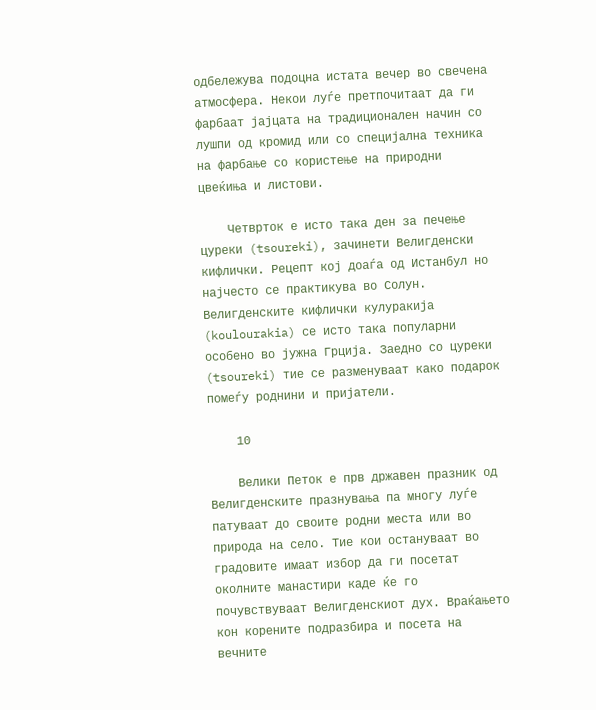одбележува подоцна истата вечер во свечена атмосфера. Некои луѓе претпочитаат да ги фарбаат јајцата на традиционален начин со лушпи од кромид или со специјална техника на фарбање со користење на природни цвеќиња и листови.

    Четврток е исто така ден за печење цуреки (tsoureki), зачинети Велигденски кифлички. Рецепт кој доаѓа од Истанбул но најчесто се практикува во Солун. Велигденските кифлички кулуракија (koulourakia) се исто така популарни особено во јужна Грција. Заедно со цуреки (tsoureki) тие се разменуваат како подарок помеѓу роднини и пријатели.

    10

    Велики Петок е прв државен празник од Велигденските празнувања па многу луѓе патуваат до своите родни места или во природа на село. Тие кои остануваат во градовите имаат избор да ги посетат околните манастири каде ќе го почувствуваат Велигденскиот дух. Враќањето кон корените подразбира и посета на вечните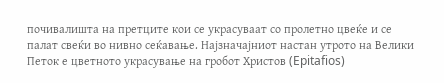почивалишта на претците кои се украсуваат со пролетно цвеќе и се палат свеќи во нивно сеќавање. Најзначајниот настан утрото на Велики Петок е цветното украсување на гробот Христов (Epitafios)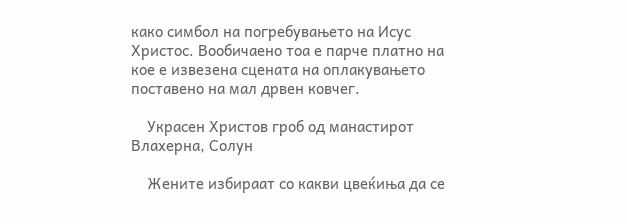како симбол на погребувањето на Исус Христос. Вообичаено тоа е парче платно на кое е извезена сцената на оплакувањето поставено на мал дрвен ковчег.

    Украсен Христов гроб од манастирот Влахерна, Солун

    Жените избираат со какви цвеќиња да се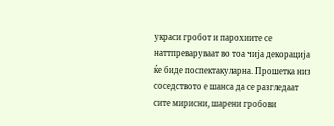украси гробот и парохиите се наттпреваруваат во тоа чија декорација ќе биде поспектакуларна. Прошетка низ соседството е шанса да се разгледаат сите мирисни, шарени гробови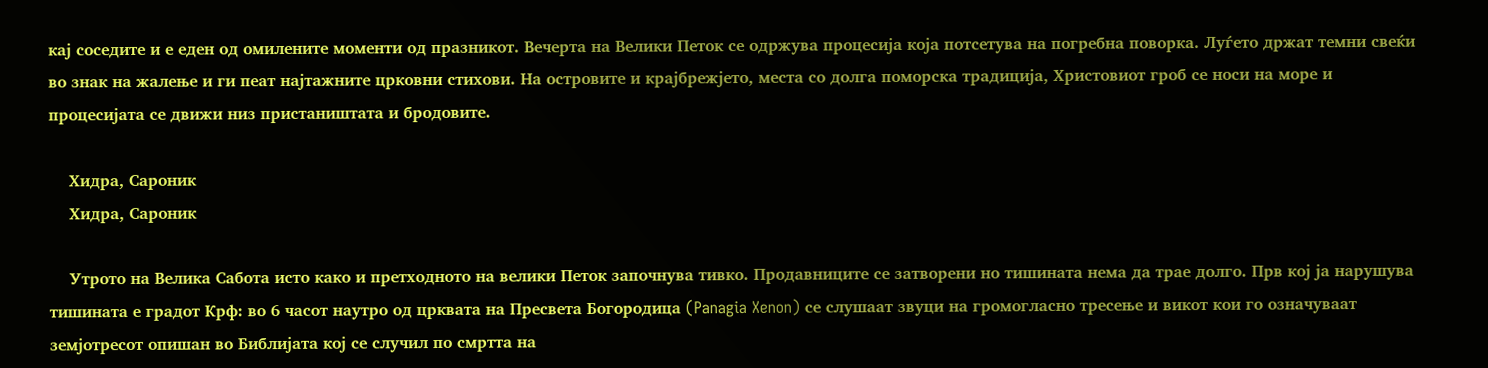кај соседите и е еден од омилените моменти од празникот. Вечерта на Велики Петок се одржува процесија која потсетува на погребна поворка. Луѓето држат темни свеќи во знак на жалење и ги пеат најтажните црковни стихови. На островите и крајбрежјето, места со долга поморска традиција, Христовиот гроб се носи на море и процесијата се движи низ пристаништата и бродовите.

    Хидра, Сароник
    Хидра, Сароник

    Утрото на Велика Сабота исто како и претходното на велики Петок започнува тивко. Продавниците се затворени но тишината нема да трае долго. Прв кој ја нарушува тишината е градот Крф: во 6 часот наутро од црквата на Пресвета Богородица (Panagia Xenon) се слушаат звуци на громогласно тресење и викот кои го означуваат земјотресот опишан во Библијата кој се случил по смртта на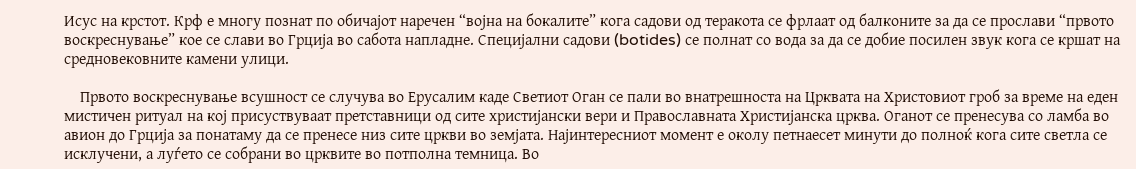Исус на крстот. Крф е многу познат по обичајот наречен “војна на бокалите” кога садови од теракота се фрлаат од балконите за да се прослави “првото воскреснување” кое се слави во Грција во сабота напладне. Специјални садови (botides) се полнат со вода за да се добие посилен звук кога се кршат на средновековните камени улици.

    Првото воскреснување всушност се случува во Ерусалим каде Светиот Оган се пали во внатрешноста на Црквата на Христовиот гроб за време на еден мистичен ритуал на кој присуствуваат претставници од сите христијански вери и Православната Христијанска црква. Оганот се пренесува со ламба во авион до Грција за понатаму да се пренесе низ сите цркви во земјата. Најинтересниот момент е околу петнаесет минути до полноќ кога сите светла се исклучени, а луѓето се собрани во црквите во потполна темница. Во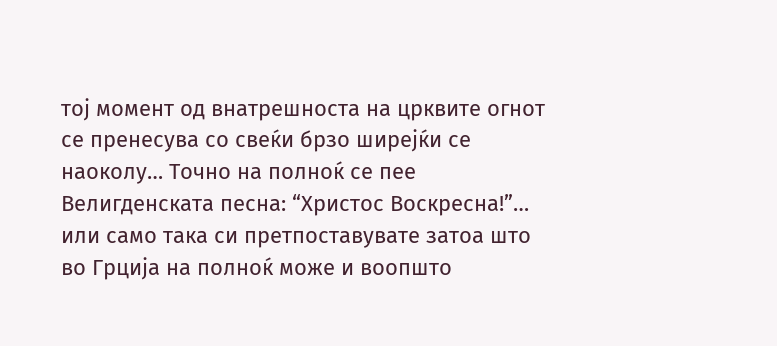тој момент од внатрешноста на црквите огнот се пренесува со свеќи брзо ширејќи се наоколу… Точно на полноќ се пее Велигденската песна: “Христос Воскресна!”… или само така си претпоставувате затоа што во Грција на полноќ може и воопшто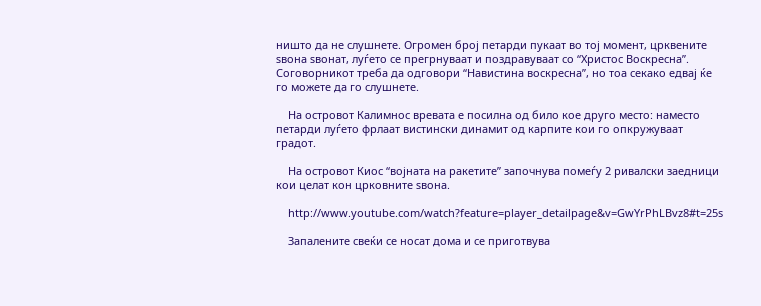ништо да не слушнете. Огромен број петарди пукаат во тој момент, црквените ѕвона ѕвонат, луѓето се прегрнуваат и поздравуваат со “Христос Воскресна”. Соговорникот треба да одговори “Навистина воскресна”, но тоа секако едвај ќе го можете да го слушнете.

    На островот Калимнос вревата е посилна од било кое друго место: наместо петарди луѓето фрлаат вистински динамит од карпите кои го опкружуваат градот.

    На островот Киос “војната на ракетите” започнува помеѓу 2 ривалски заедници кои целат кон црковните ѕвона.

    http://www.youtube.com/watch?feature=player_detailpage&v=GwYrPhLBvz8#t=25s

    Запалените свеќи се носат дома и се приготвува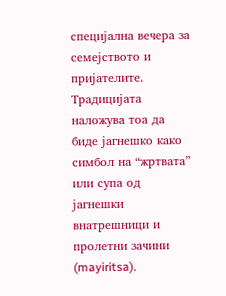специјална вечера за семејството и пријателите. Традицијата наложува тоа да биде јагнешко како симбол на “жртвата” или супа од јагнешки внатрешници и пролетни зачини (mayiritsa).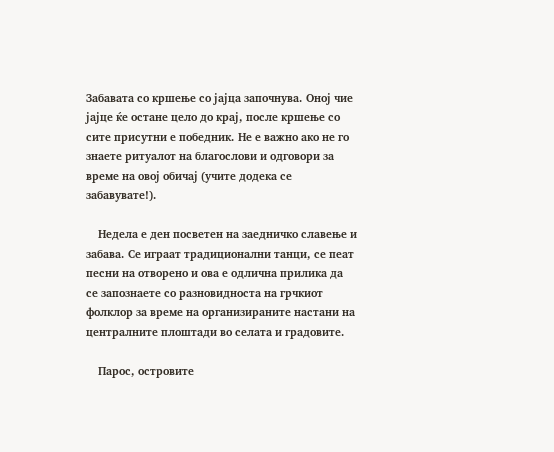Забавата со кршење со јајца започнува. Оној чие јајце ќе остане цело до крај, после кршење со сите присутни е победник. Не е важно ако не го знаете ритуалот на благослови и одговори за време на овој обичај (учите додека се забавувате!).

    Недела е ден посветен на заедничко славење и забава. Се играат традиционални танци, се пеат песни на отворено и ова е одлична прилика да се запознаете со разновидноста на грчкиот фолклор за време на организираните настани на централните плоштади во селата и градовите.

    Парос, островите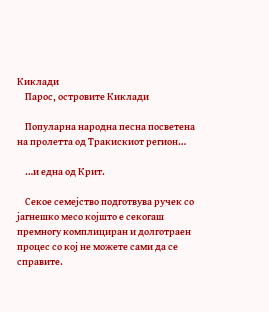Киклади
    Парос, островите Киклади

    Популарна народна песна посветена на пролетта од Тракискиот регион…

    …и една од Крит.

    Секое семејство подготвува ручек со јагнешко месо којшто е секогаш премногу комплициран и долготраен процес со кој не можете сами да се справите.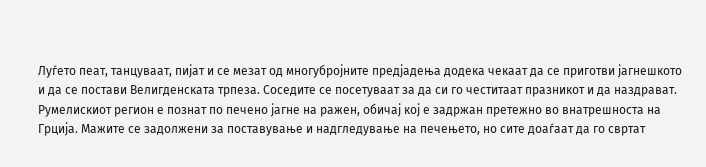Луѓето пеат, танцуваат, пијат и се мезат од многубројните предјадења додека чекаат да се приготви јагнешкото и да се постави Велигденската трпеза. Соседите се посетуваат за да си го честитаат празникот и да наздрават. Румелискиот регион е познат по печено јагне на ражен, обичај кој е задржан претежно во внатрешноста на Грција. Мажите се задолжени за поставување и надгледување на печењето, но сите доаѓаат да го свртат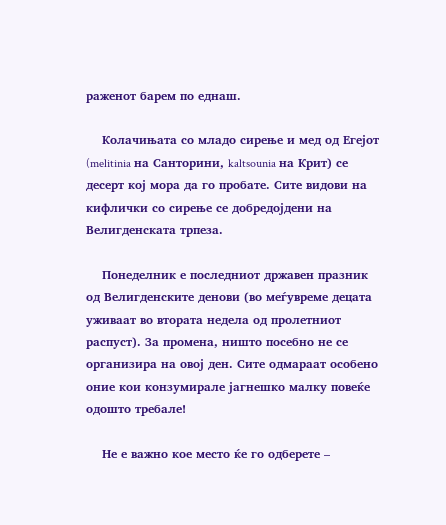раженот барем по еднаш.

    Колачињата со младо сирење и мед од Егејот (melitinia на Санторини, kaltsounia на Крит) се десерт кој мора да го пробате. Сите видови на кифлички со сирење се добредојдени на Велигденската трпеза.

    Понеделник е последниот државен празник од Велигденските денови (во меѓувреме децата уживаат во втората недела од пролетниот распуст). За промена, ништо посебно не се организира на овој ден. Сите одмараат особено оние кои конзумирале јагнешко малку повеќе одошто требале!

    Не е важно кое место ќе го одберете –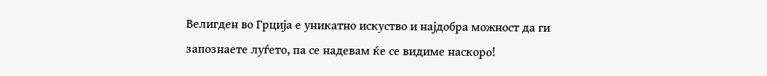Велигден во Грција е уникатно искуство и најдобра можност да ги запознаете луѓето, па се надевам ќе се видиме наскоро!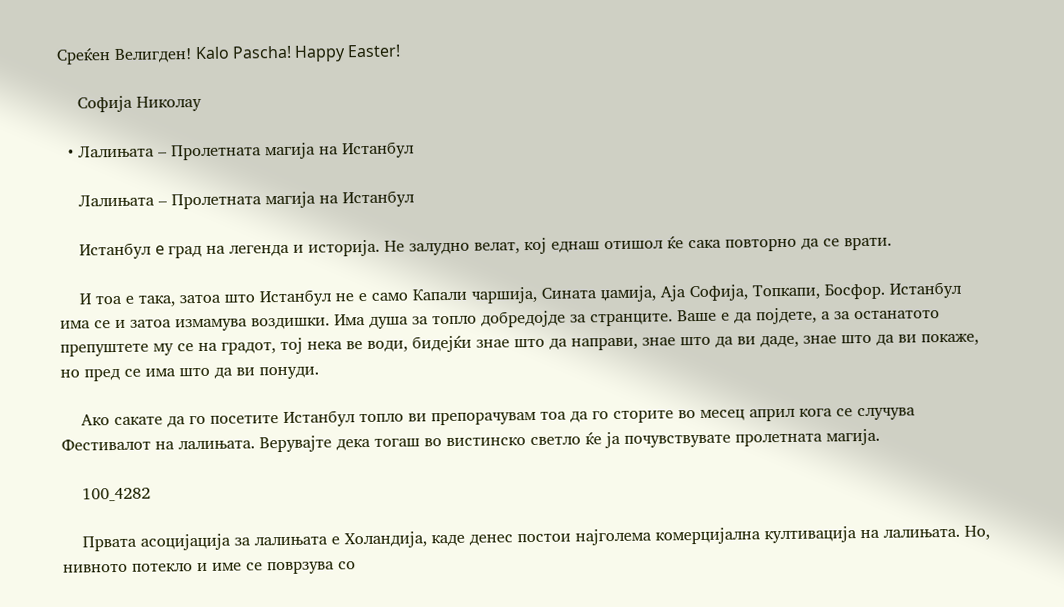Среќен Велигден! Kalo Pascha! Happy Easter!

    Софија Николау

  • Лалињата – Пролетната магија на Истанбул

    Лалињата – Пролетната магија на Истанбул

    Истанбул e град на легенда и историја. Не залудно велат, кој еднаш отишол ќе сака повторно да се врати.

    И тоа е така, затоа што Истанбул не е само Капали чаршија, Сината џамија, Аја Софија, Топкапи, Босфор. Истанбул има се и затоа измамува воздишки. Има душа за топло добредојде за странците. Ваше е да појдете, а за останатото препуштете му се на градот, тој нека ве води, бидејќи знае што да направи, знае што да ви даде, знае што да ви покаже, но пред се има што да ви понуди.

    Ако сакате да го посетите Истанбул топло ви препорачувам тоа да го сторите во месец април кога се случува Фестивалот на лалињата. Верувајте дека тогаш во вистинско светло ќе ја почувствувате пролетната магија.

    100_4282

    Првата асоцијација за лалињата е Холандија, каде денес постои најголема комерцијална култивација на лалињата. Но, нивното потекло и име се поврзува со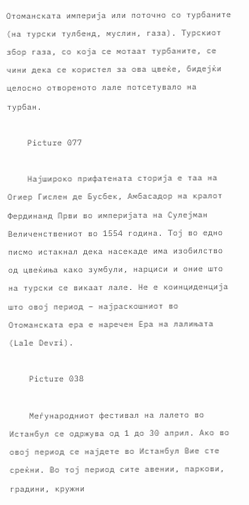Отоманската империја или поточно со турбаните (на турски тулбенд, муслин, газа). Турскиот збор газа, со која се мотаат турбаните, се чини дека се користел за ова цвеќе, бидејќи целосно отвореното лале потсетувало на турбан.

    Picture 077

    Најшироко прифатената сторија е таа на Огиер Гислен де Бусбек, Амбасадор на кралот Фердинанд Први во империјата на Сулејман Величенствениот во 1554 година. Тој во едно писмо истакнал дека насекаде има изобилство од цвеќиња како зумбули, нарциси и оние што на турски се викаат лале. Не е коинциденција што овој период – најраскошниот во Отоманската ера е наречен Ера на лалињата (Lale Devri).

    Picture 038

    Меѓународниот фестивал на лалето во Истанбул се одржува од 1 до 30 април. Ако во овој период се најдете во Истанбул Вие сте среќни. Во тој период сите авении, паркови, градини, кружни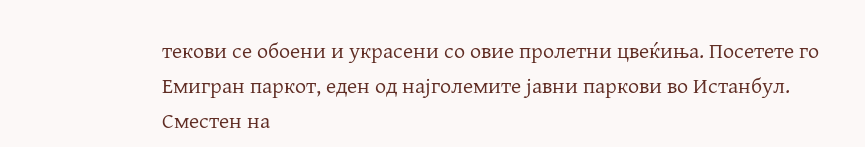текови се обоени и украсени со овие пролетни цвеќиња. Посетете го Емигран паркот, еден од најголемите јавни паркови во Истанбул. Сместен на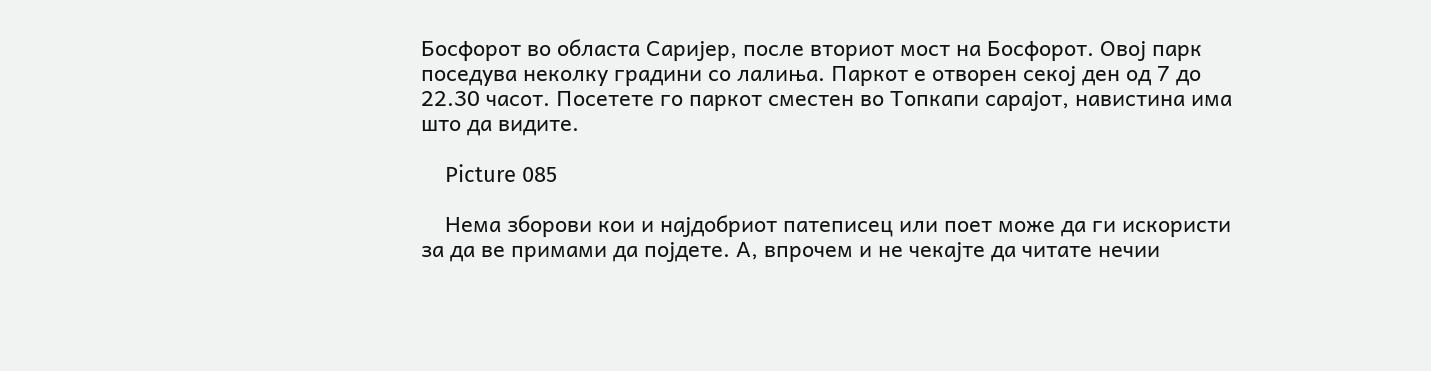Босфорот во областа Саријер, после вториот мост на Босфорот. Овој парк поседува неколку градини со лалиња. Паркот е отворен секој ден од 7 до 22.30 часот. Посетете го паркот сместен во Топкапи сарајот, навистина има што да видите.

    Picture 085

    Нема зборови кои и најдобриот патеписец или поет може да ги искористи за да ве примами да појдете. А, впрочем и не чекајте да читате нечии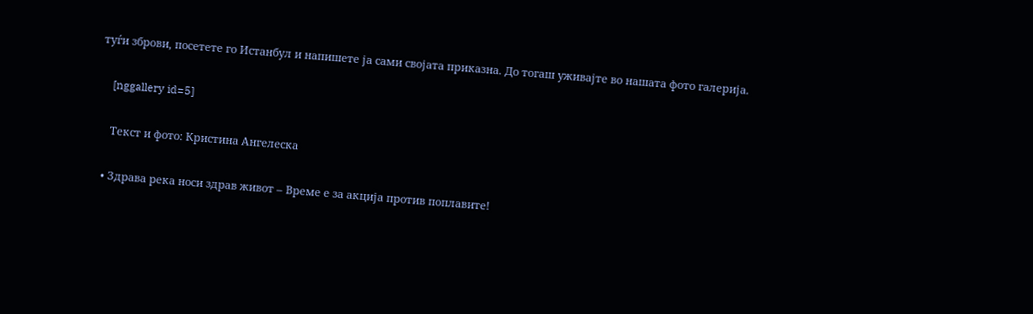туѓи зброви, посетете го Истанбул и напишете ја сами својата приказна. До тогаш уживајте во нашата фото галерија.

    [nggallery id=5]

    Текст и фото: Кристина Ангелеска

  • Здрава река носи здрав живот – Време е за акција против поплавите!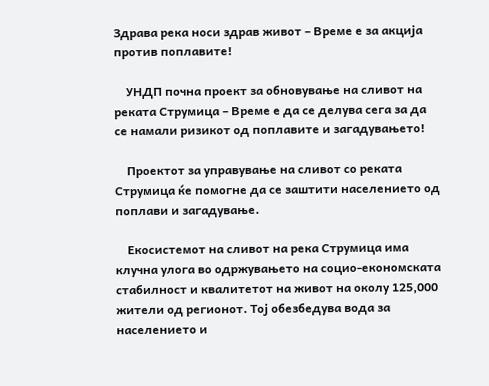Здрава река носи здрав живот – Време е за акција против поплавите!

    УНДП почна проект за обновување на сливот на реката Струмица – Време е да се делува сега за да се намали ризикот од поплавите и загадувањето!

    Проектот за управување на сливот со реката Струмица ќе помогне да се заштити населението од поплави и загадување.

    Екосистемот на сливот на река Струмица има клучна улога во одржувањето на социо-економската стабилност и квалитетот на живот на околу 125,000 жители од регионот. Тој обезбедува вода за населението и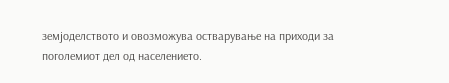земјоделството и овозможува остварување на приходи за поголемиот дел од населението.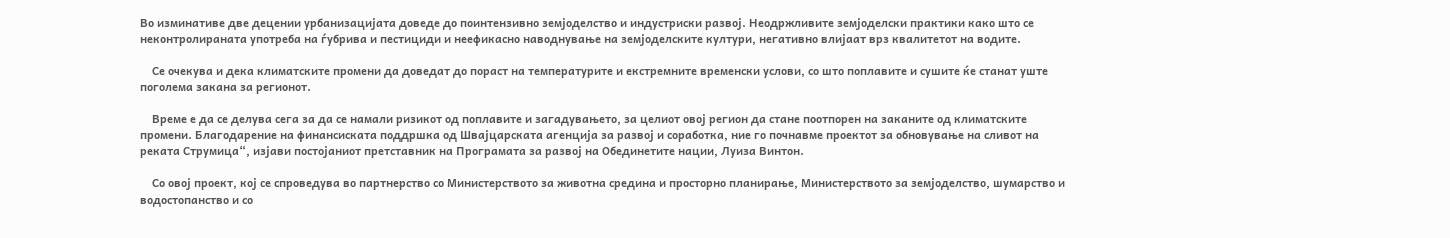Во изминативе две децении урбанизацијата доведе до поинтензивно земјоделство и индустриски развој. Неодржливите земјоделски практики како што се неконтролираната употреба на ѓубрива и пестициди и неефикасно наводнување на земјоделските култури, негативно влијаат врз квалитетот на водите.

    Се очекува и дека климатските промени да доведат до пораст на температурите и екстремните временски услови, со што поплавите и сушите ќе станат уште поголема закана за регионот.

    Време е да се делува сега за да се намали ризикот од поплавите и загадувањето, за целиот овој регион да стане поотпорен на заканите од климатските промени. Благодарение на финансиската поддршка од Швајцарската агенција за развој и соработка, ние го почнавме проектот за обновување на сливот на реката Струмица“, изјави постојаниот претставник на Програмата за развој на Обединетите нации, Луиза Винтон.

    Со овој проект, кој се спроведува во партнерство со Министерството за животна средина и просторно планирање, Министерството за земјоделство, шумарство и водостопанство и со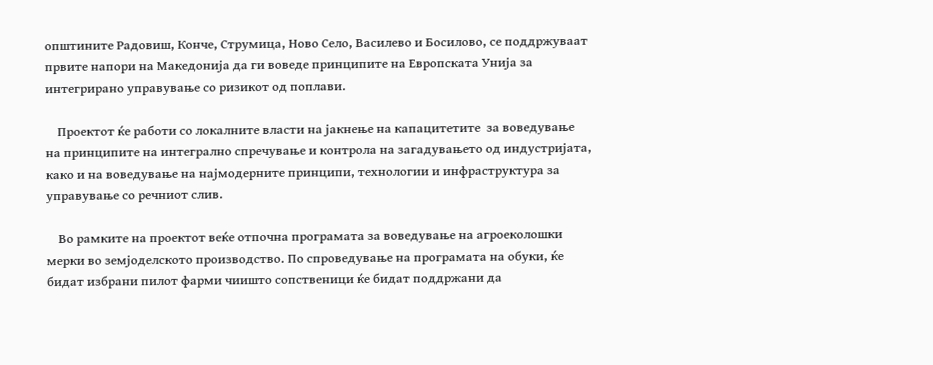општините Радовиш, Конче, Струмица, Ново Село, Василево и Босилово, се поддржуваат првите напори на Македонија да ги воведе принципите на Европската Унија за интегрирано управување со ризикот од поплави.

    Проектот ќе работи со локалните власти на јакнење на капацитетите  за воведување на принципите на интегрално спречување и контрола на загадувањето од индустријата, како и на воведување на најмодерните принципи, технологии и инфраструктура за управување со речниот слив.

    Во рамките на проектот веќе отпочна програмата за воведување на агроеколошки мерки во земјоделското производство. По спроведување на програмата на обуки, ќе бидат избрани пилот фарми чиишто сопственици ќе бидат поддржани да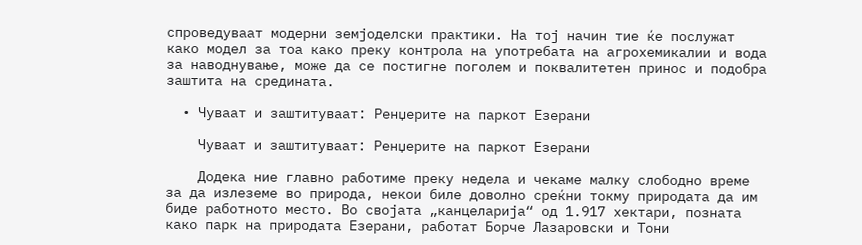спроведуваат модерни земјоделски практики. На тој начин тие ќе послужат како модел за тоа како преку контрола на употребата на агрохемикалии и вода за наводнување, може да се постигне поголем и поквалитетен принос и подобра заштита на средината.

  • Чуваат и заштитуваат: Ренџерите на паркот Езерани

    Чуваат и заштитуваат: Ренџерите на паркот Езерани

    Додека ние главно работиме преку недела и чекаме малку слободно време за да излеземе во природа, некои биле доволно среќни токму природата да им биде работното место. Во својата „канцеларија“ од 1.917 хектари, позната како парк на природата Езерани, работат Борче Лазаровски и Тони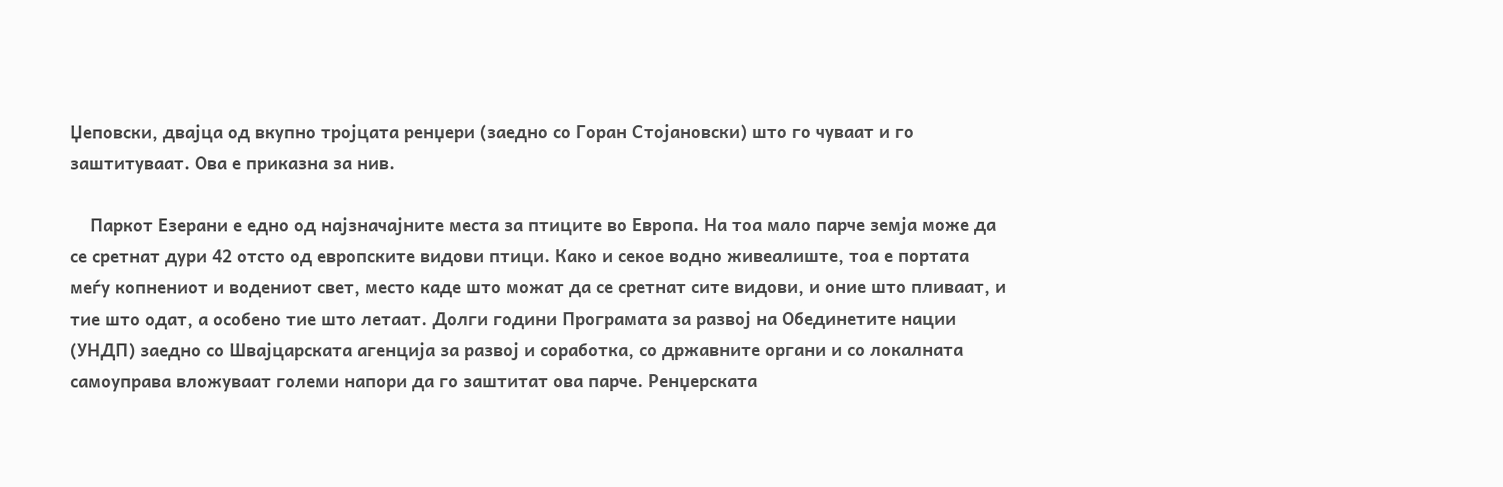Џеповски, двајца од вкупно тројцата ренџери (заедно со Горан Стојановски) што го чуваат и го заштитуваат. Ова е приказна за нив.

    Паркот Езерани е едно од најзначајните места за птиците во Европа. На тоа мало парче земја може да се сретнат дури 42 отсто од европските видови птици. Како и секое водно живеалиште, тоа е портата меѓу копнениот и водениот свет, место каде што можат да се сретнат сите видови, и оние што пливаат, и тие што одат, а особено тие што летаат. Долги години Програмата за развој на Обединетите нации (УНДП) заедно со Швајцарската агенција за развој и соработка, со државните органи и со локалната самоуправа вложуваат големи напори да го заштитат ова парче. Ренџерската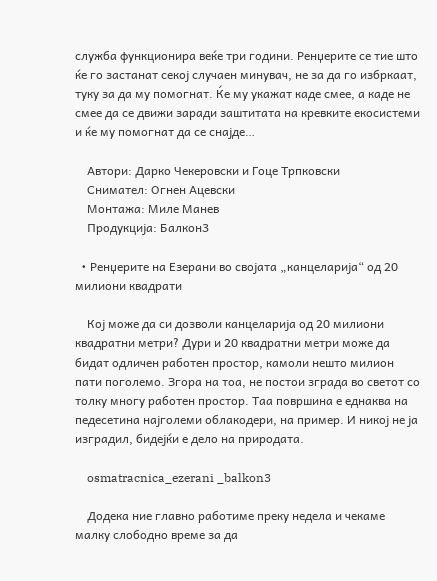служба функционира веќе три години. Ренџерите се тие што ќе го застанат секој случаен минувач, не за да го избркаат, туку за да му помогнат. Ќе му укажат каде смее, а каде не смее да се движи заради заштитата на кревките екосистеми и ќе му помогнат да се снајде…

    Автори: Дарко Чекеровски и Гоце Трпковски
    Снимател: Огнен Ацевски
    Монтажа: Миле Манев
    Продукција: Балкон3

  • Ренџерите на Езерани во својата „канцеларија“ од 20 милиони квадрати

    Кој може да си дозволи канцеларија од 20 милиони квадратни метри? Дури и 20 квадратни метри може да бидат одличен работен простор, камоли нешто милион пати поголемо. Згора на тоа, не постои зграда во светот со толку многу работен простор. Таа површина е еднаква на педесетина најголеми облакодери, на пример. И никој не ја изградил, бидејќи е дело на природата.

    osmatracnica_ezerani _balkon3

    Додека ние главно работиме преку недела и чекаме малку слободно време за да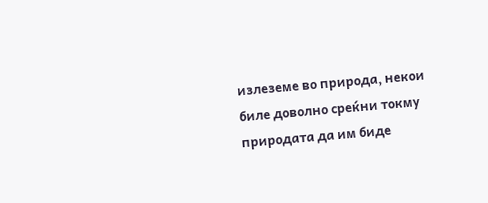излеземе во природа, некои биле доволно среќни токму природата да им биде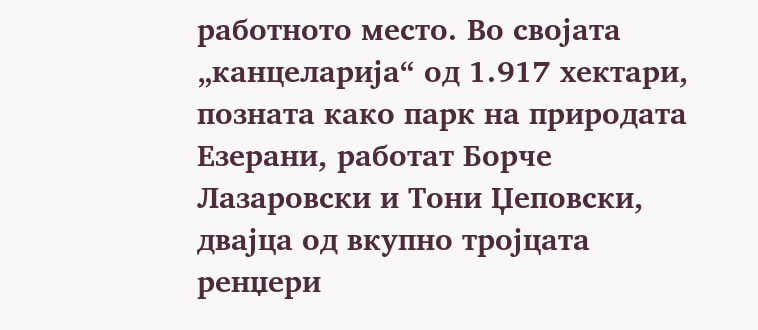работното место. Во својата „канцеларија“ од 1.917 хектари, позната како парк на природата Езерани, работат Борче Лазаровски и Тони Џеповски, двајца од вкупно тројцата ренџери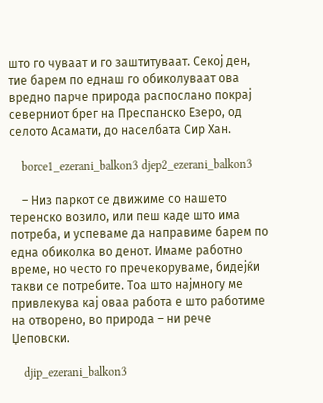што го чуваат и го заштитуваат. Секој ден, тие барем по еднаш го обиколуваат ова вредно парче природа распослано покрај северниот брег на Преспанско Езеро, од селото Асамати, до населбата Сир Хан.

    borce1_ezerani_balkon3 djep2_ezerani_balkon3

    – Низ паркот се движиме со нашето теренско возило, или пеш каде што има потреба, и успеваме да направиме барем по една обиколка во денот. Имаме работно време, но често го пречекоруваме, бидејќи такви се потребите. Тоа што најмногу ме привлекува кај оваа работа е што работиме на отворено, во природа – ни рече Џеповски.

    djip_ezerani_balkon3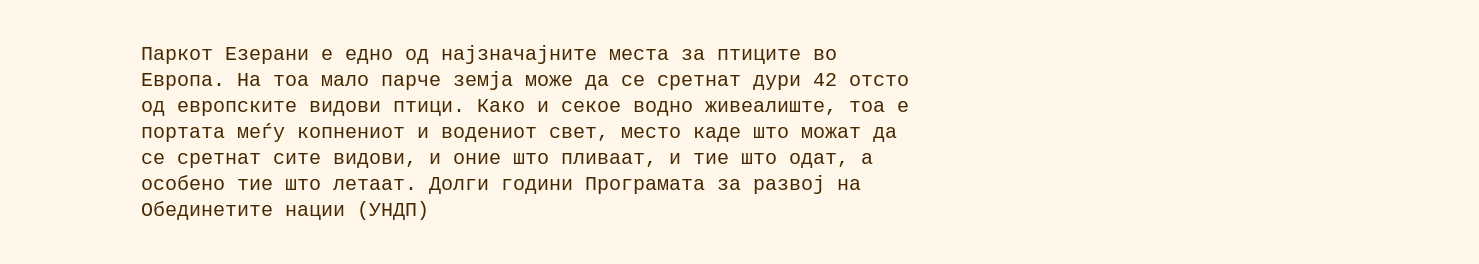Паркот Езерани е едно од најзначајните места за птиците во Европа. На тоа мало парче земја може да се сретнат дури 42 отсто од европските видови птици. Како и секое водно живеалиште, тоа е портата меѓу копнениот и водениот свет, место каде што можат да се сретнат сите видови, и оние што пливаат, и тие што одат, а особено тие што летаат. Долги години Програмата за развој на Обединетите нации (УНДП)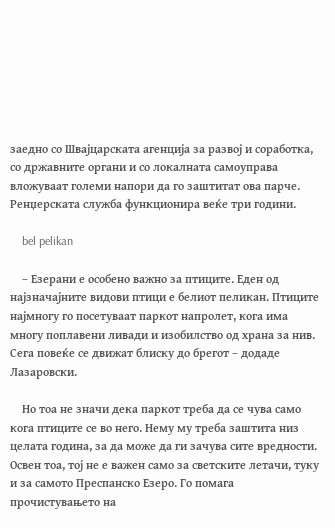заедно со Швајцарската агенција за развој и соработка, со државните органи и со локалната самоуправа вложуваат големи напори да го заштитат ова парче. Ренџерската служба функционира веќе три години.

    bel pelikan

    – Езерани е особено важно за птиците. Еден од најзначајните видови птици е белиот пеликан. Птиците најмногу го посетуваат паркот напролет, кога има многу поплавени ливади и изобилство од храна за нив. Сега повеќе се движат блиску до брегот – додаде Лазаровски.

    Но тоа не значи дека паркот треба да се чува само кога птиците се во него. Нему му треба заштита низ целата година, за да може да ги зачува сите вредности. Освен тоа, тој не е важен само за светските летачи, туку и за самото Преспанско Езеро. Го помага прочистувањето на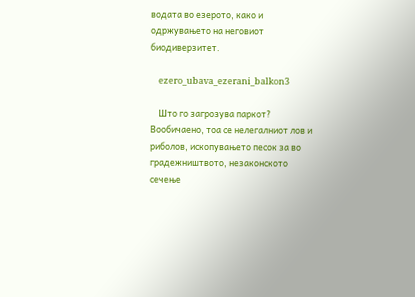водата во езерото, како и одржувањето на неговиот биодиверзитет.

    ezero_ubava_ezerani_balkon3

    Што го загрозува паркот? Вообичаено, тоа се нелегалниот лов и риболов, ископувањето песок за во градежништвото, незаконското сечење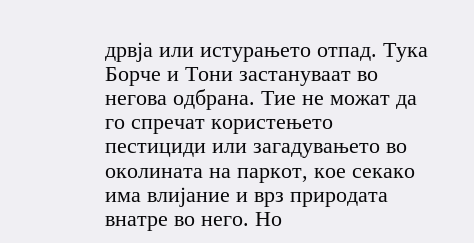дрвја или истурањето отпад. Тука Борче и Тони застануваат во негова одбрана. Тие не можат да го спречат користењето пестициди или загадувањето во околината на паркот, кое секако има влијание и врз природата внатре во него. Но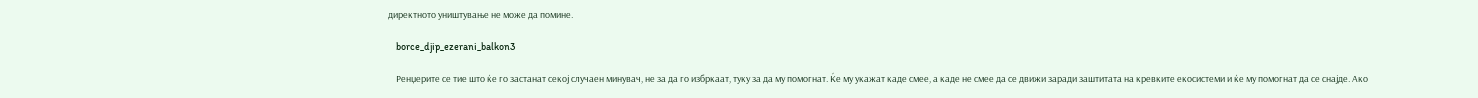директното уништување не може да помине.

    borce_djip_ezerani_balkon3

    Ренџерите се тие што ќе го застанат секој случаен минувач, не за да го избркаат, туку за да му помогнат. Ќе му укажат каде смее, а каде не смее да се движи заради заштитата на кревките екосистеми и ќе му помогнат да се снајде. Ако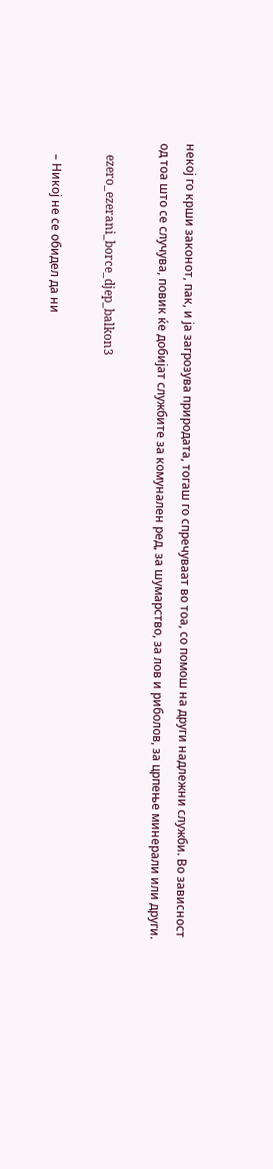некој го крши законот, пак, и ја загрозува природата, тогаш го спречуваат во тоа, со помош на други надлежни служби. Во зависност од тоа што се случува, повик ќе добијат службите за комунален ред, за шумарство, за лов и риболов, за црпење минерали или други.

    ezero_ezerani_borce_djep_balkon3

    – Никој не се обидел да ни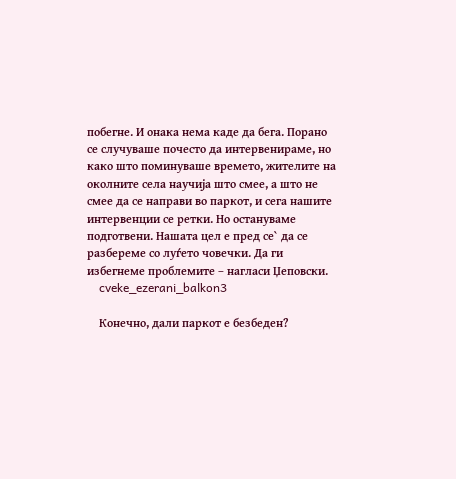побегне. И онака нема каде да бега. Порано се случуваше почесто да интервенираме, но како што поминуваше времето, жителите на околните села научија што смее, а што не смее да се направи во паркот, и сега нашите интервенции се ретки. Но остануваме подготвени. Нашата цел е пред се` да се разбереме со луѓето човечки. Да ги избегнеме проблемите – нагласи Џеповски.
    cveke_ezerani_balkon3

    Конечно, дали паркот е безбеден?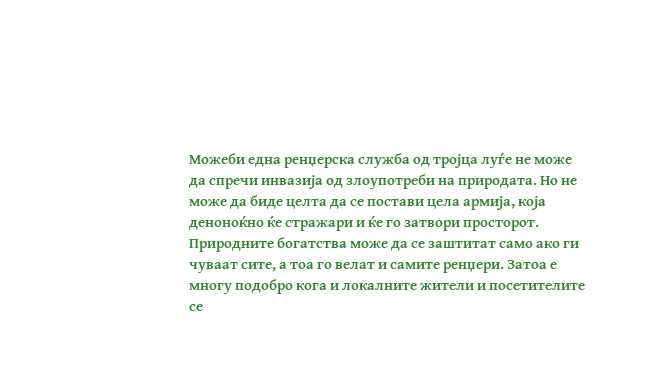Можеби една ренџерска служба од тројца луѓе не може да спречи инвазија од злоупотреби на природата. Но не може да биде целта да се постави цела армија, која деноноќно ќе стражари и ќе го затвори просторот. Природните богатства може да се заштитат само ако ги чуваат сите, а тоа го велат и самите ренџери. Затоа е многу подобро кога и локалните жители и посетителите се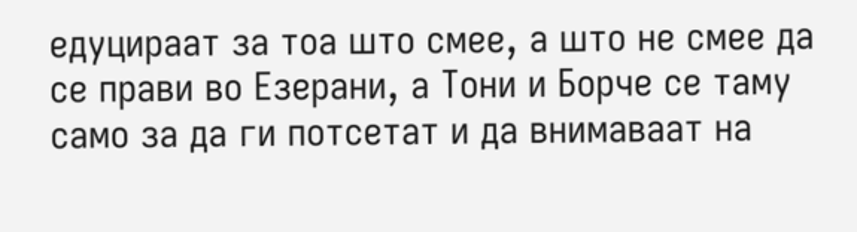едуцираат за тоа што смее, а што не смее да се прави во Езерани, а Тони и Борче се таму само за да ги потсетат и да внимаваат на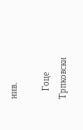нив.

    Гоце Трпковски